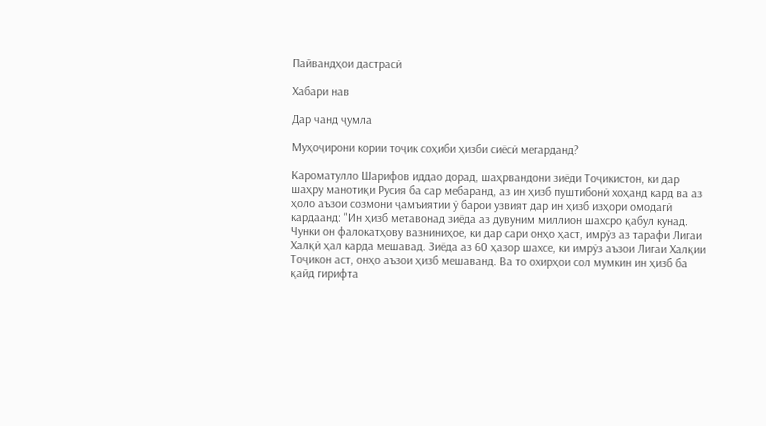Пайвандҳои дастрасӣ

Хабари нав

Дар чанд ҷумла

Муҳоҷирони кории тоҷик соҳиби ҳизби сиёсӣ мегарданд?

Кароматулло Шарифов иддао дорад, шаҳрвандони зиёди Тоҷикистон, ки дар шаҳру манотиқи Русия ба сар мебаранд, аз ин ҳизб пуштибонӣ хоҳанд кард ва аз ҳоло аъзои созмони ҷамъиятии ӯ барои узвият дар ин ҳизб изҳори омодагӣ кардаанд: "Ин ҳизб метавонад зиёда аз дувуним миллион шахсро қабул кунад. Чунки он фалокатҳову вазниниҳое, ки дар сари онҳо ҳаст, имрӯз аз тарафи Лигаи Халқӣ ҳал карда мешавад. Зиёда аз 60 ҳазор шахсе, ки имрӯз аъзои Лигаи Халқии Тоҷикон аст, онҳо аъзои ҳизб мешаванд. Ва то охирҳои сол мумкин ин ҳизб ба қайд гирифта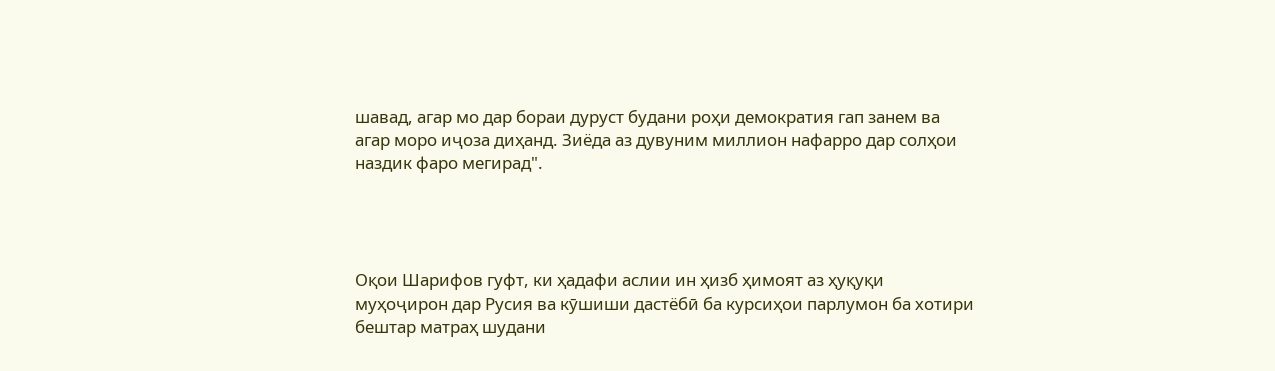шавад, агар мо дар бораи дуруст будани роҳи демократия гап занем ва агар моро иҷоза диҳанд. Зиёда аз дувуним миллион нафарро дар солҳои наздик фаро мегирад".




Оқои Шарифов гуфт, ки ҳадафи аслии ин ҳизб ҳимоят аз ҳуқуқи муҳоҷирон дар Русия ва кӯшиши дастёбӣ ба курсиҳои парлумон ба хотири бештар матраҳ шудани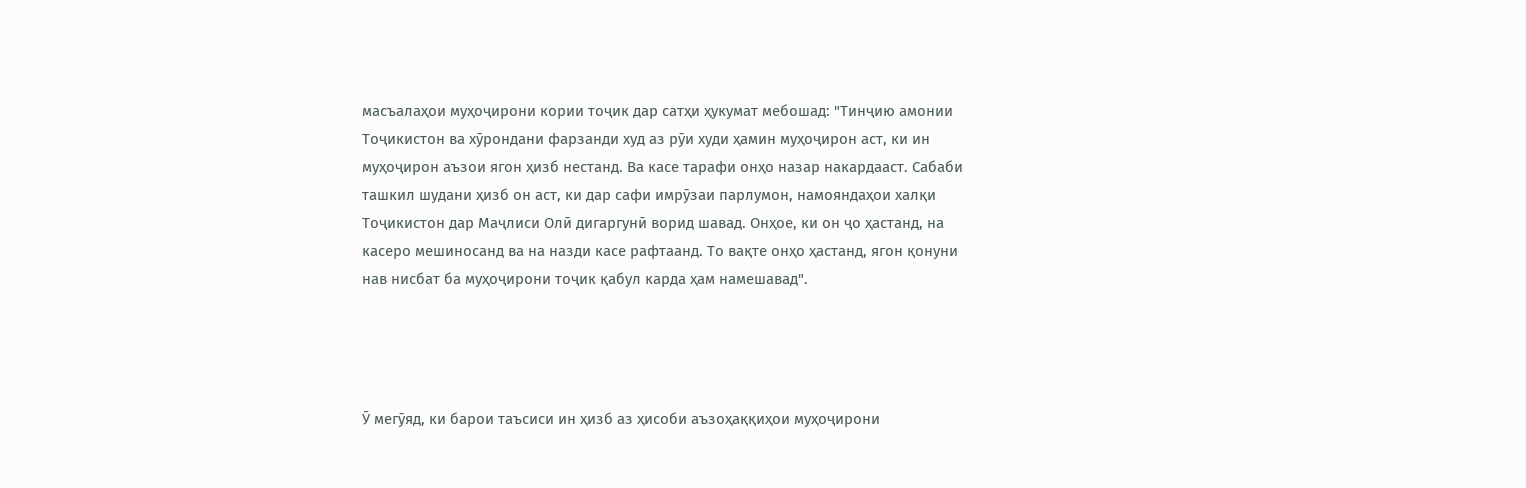масъалаҳои муҳоҷирони кории тоҷик дар сатҳи ҳукумат мебошад: "Тинҷию амонии Тоҷикистон ва хӯрондани фарзанди худ аз рӯи худи ҳамин муҳоҷирон аст, ки ин муҳоҷирон аъзои ягон ҳизб нестанд. Ва касе тарафи онҳо назар накардааст. Сабаби ташкил шудани ҳизб он аст, ки дар сафи имрӯзаи парлумон, намояндаҳои халқи Тоҷикистон дар Маҷлиси Олӣ дигаргунӣ ворид шавад. Онҳое, ки он ҷо ҳастанд, на касеро мешиносанд ва на назди касе рафтаанд. То вақте онҳо ҳастанд, ягон қонуни нав нисбат ба муҳоҷирони тоҷик қабул карда ҳам намешавад".




Ӯ мегӯяд, ки барои таъсиси ин ҳизб аз ҳисоби аъзоҳаққиҳои муҳоҷирони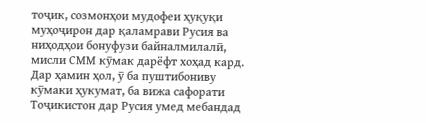тоҷик, созмонҳои мудофеи ҳуқуқи муҳоҷирон дар қаламрави Русия ва ниҳодҳои бонуфузи байналмилалӣ, мисли СММ кӯмак дарёфт хоҳад кард. Дар ҳамин ҳол, ӯ ба пуштибониву кӯмаки ҳукумат, ба вижа сафорати Тоҷикистон дар Русия умед мебандад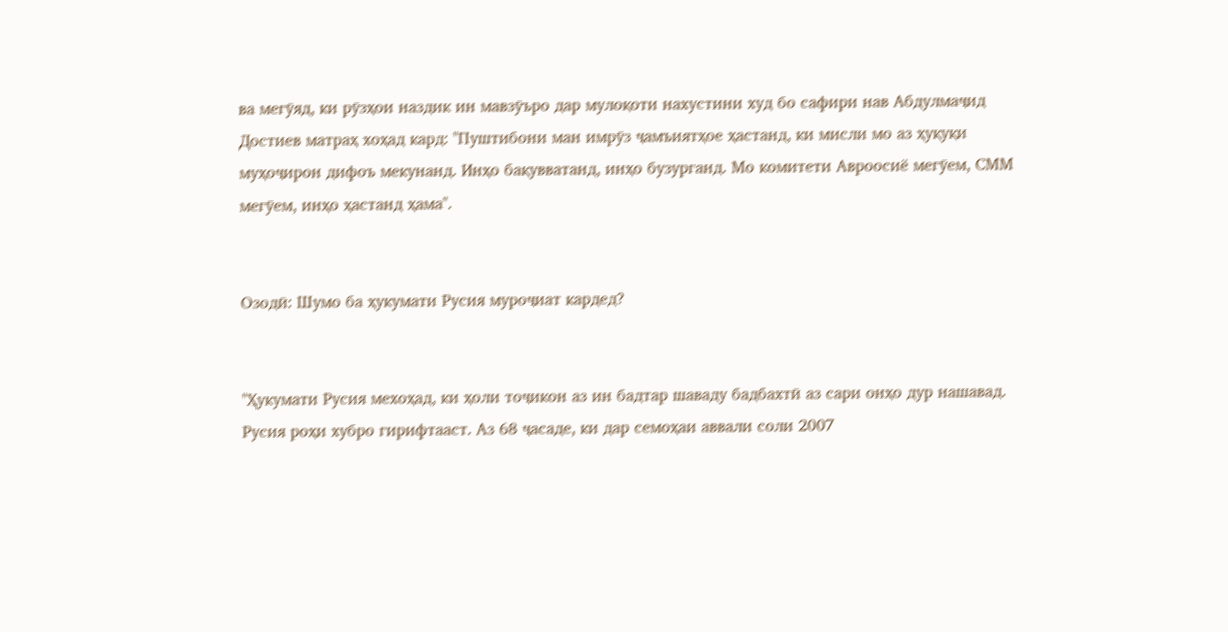ва мегӯяд, ки рӯзҳои наздик ин мавзӯъро дар мулоқоти нахустини худ бо сафири нав Абдулмаҷид Достиев матраҳ хоҳад кард: "Пуштибони ман имрӯз ҷамъиятҳое ҳастанд, ки мисли мо аз ҳуқуқи муҳоҷирон дифоъ мекунанд. Инҳо бақувватанд, инҳо бузурганд. Мо комитети Авроосиё мегӯем, СММ мегӯем, инҳо ҳастанд ҳама".


Озодӣ: Шумо ба ҳукумати Русия муроҷиат кардед?


"Ҳукумати Русия мехоҳад, ки ҳоли тоҷикон аз ин бадтар шаваду бадбахтӣ аз сари онҳо дур нашавад. Русия роҳи хубро гирифтааст. Аз 68 ҷасаде, ки дар семоҳаи аввали соли 2007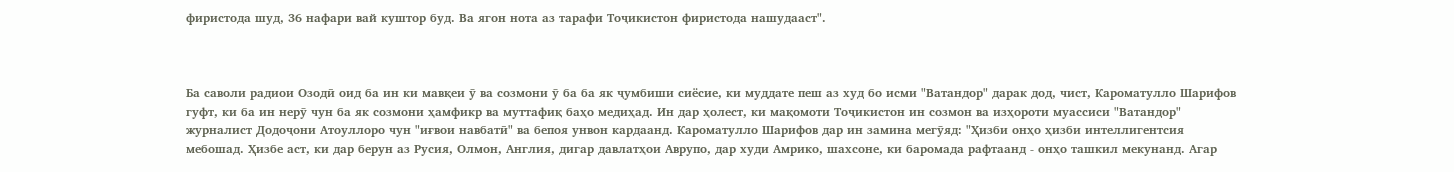фиристода шуд, 36 нафари вай куштор буд. Ва ягон нота аз тарафи Тоҷикистон фиристода нашудааст".



Ба саволи радиои Озодӣ оид ба ин ки мавқеи ӯ ва созмони ӯ ба ба як ҷумбиши сиёсие, ки муддате пеш аз худ бо исми "Ватандор" дарак дод, чист, Кароматулло Шарифов гуфт, ки ба ин нерӯ чун ба як созмони ҳамфикр ва муттафиқ баҳо медиҳад. Ин дар ҳолест, ки мақомоти Тоҷикистон ин созмон ва изҳороти муассиси "Ватандор" журналист Додоҷони Атоуллоро чун "иғвои навбатӣ" ва бепоя унвон кардаанд. Кароматулло Шарифов дар ин замина мегӯяд: "Ҳизби онҳо ҳизби интеллигентсия мебошад. Ҳизбе аст, ки дар берун аз Русия, Олмон, Англия, дигар давлатҳои Аврупо, дар худи Амрико, шахсоне, ки баромада рафтаанд - онҳо ташкил мекунанд. Агар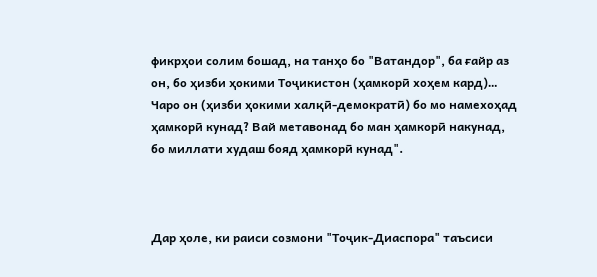фикрҳои солим бошад, на танҳо бо "Ватандор", ба ғайр аз он, бо ҳизби ҳокими Тоҷикистон (ҳамкорӣ хоҳем кард)… Чаро он (ҳизби ҳокими халқӣ-демократӣ) бо мо намехоҳад ҳамкорӣ кунад? Вай метавонад бо ман ҳамкорӣ накунад, бо миллати худаш бояд ҳамкорӣ кунад".



Дар ҳоле, ки раиси созмони "Тоҷик-Диаспора" таъсиси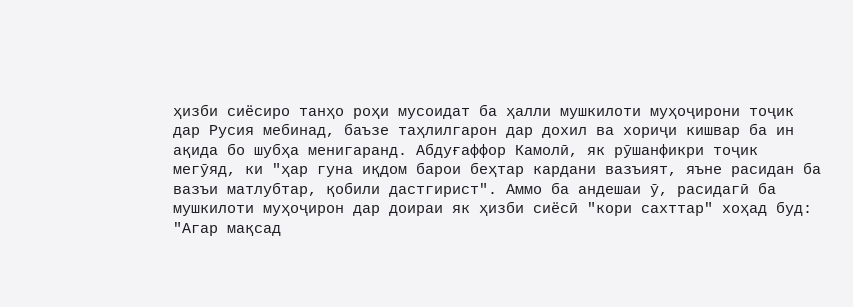ҳизби сиёсиро танҳо роҳи мусоидат ба ҳалли мушкилоти муҳоҷирони тоҷик дар Русия мебинад, баъзе таҳлилгарон дар дохил ва хориҷи кишвар ба ин ақида бо шубҳа менигаранд. Абдуғаффор Камолӣ, як рӯшанфикри тоҷик мегӯяд, ки "ҳар гуна иқдом барои беҳтар кардани вазъият, яъне расидан ба вазъи матлубтар, қобили дастгирист". Аммо ба андешаи ӯ, расидагӣ ба мушкилоти муҳоҷирон дар доираи як ҳизби сиёсӣ "кори сахттар" хоҳад буд: "Агар мақсад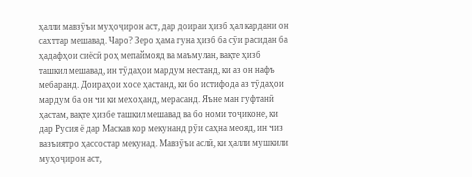ҳалли мавзӯъи муҳоҷирон аст, дар доираи ҳизб ҳал кардани он сахттар мешавад. Чаро? Зеро ҳама гуна ҳизб ба сӯи расидан ба ҳадафҳои сиёсӣ роҳ мепаймояд ва маъмулан, вақте ҳизб ташкил мешавад, ин тӯдаҳои мардум нестанд, ки аз он нафъ мебаранд. Доираҳои хосе ҳастанд, ки бо истифода аз тӯдаҳои мардум ба он чи ки мехоҳанд, мерасанд. Яъне ман гуфтанӣ ҳастам, вақте ҳизбе ташкил мешавад ва бо номи тоҷиконе, ки дар Русия ё дар Маскав кор мекунанд рӯи саҳна меояд, ин чиз вазъиятро ҳассостар мекунад. Мавзӯъи аслӣ, ки ҳалли мушкили муҳоҷирон аст,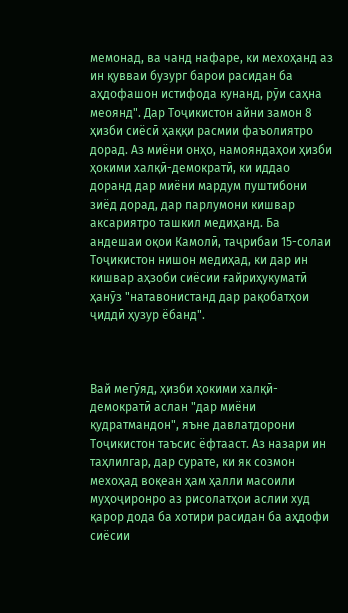мемонад, ва чанд нафаре, ки мехоҳанд аз ин қувваи бузург барои расидан ба аҳдофашон истифода кунанд, рӯи саҳна меоянд". Дар Тоҷикистон айни замон 8 ҳизби сиёсӣ ҳаққи расмии фаъолиятро дорад. Аз миёни онҳо, намояндаҳои ҳизби ҳокими халқӣ-демократӣ, ки иддао доранд дар миёни мардум пуштибони зиёд дорад, дар парлумони кишвар аксариятро ташкил медиҳанд. Ба андешаи оқои Камолӣ, таҷрибаи 15-солаи Тоҷикистон нишон медиҳад, ки дар ин кишвар аҳзоби сиёсии ғайриҳукуматӣ ҳанӯз "натавонистанд дар рақобатҳои ҷиддӣ ҳузур ёбанд".



Вай мегӯяд, ҳизби ҳокими халқӣ-демократӣ аслан "дар миёни қудратмандон", яъне давлатдорони Тоҷикистон таъсис ёфтааст. Аз назари ин таҳлилгар, дар сурате, ки як созмон мехоҳад воқеан ҳам ҳалли масоили муҳоҷиронро аз рисолатҳои аслии худ қарор дода ба хотири расидан ба аҳдофи сиёсии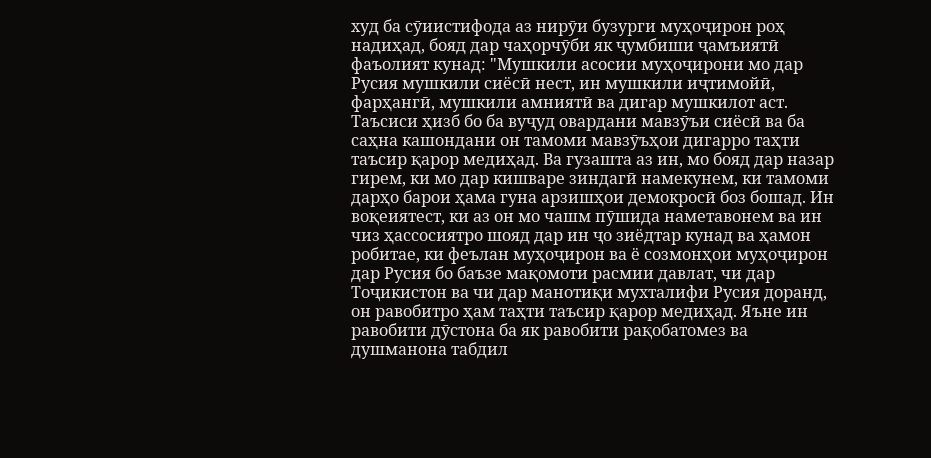худ ба сӯиистифода аз нирӯи бузурги муҳоҷирон роҳ надиҳад, бояд дар чаҳорчӯби як ҷумбиши ҷамъиятӣ фаъолият кунад: "Мушкили асосии муҳоҷирони мо дар Русия мушкили сиёсӣ нест, ин мушкили иҷтимойӣ, фарҳангӣ, мушкили амниятӣ ва дигар мушкилот аст. Таъсиси ҳизб бо ба вуҷуд овардани мавзӯъи сиёсӣ ва ба саҳна кашондани он тамоми мавзӯъҳои дигарро таҳти таъсир қарор медиҳад. Ва гузашта аз ин, мо бояд дар назар гирем, ки мо дар кишваре зиндагӣ намекунем, ки тамоми дарҳо барои ҳама гуна арзишҳои демокросӣ боз бошад. Ин воқеиятест, ки аз он мо чашм пӯшида наметавонем ва ин чиз ҳассосиятро шояд дар ин ҷо зиёдтар кунад ва ҳамон робитае, ки феълан муҳоҷирон ва ё созмонҳои муҳоҷирон дар Русия бо баъзе мақомоти расмии давлат, чи дар Тоҷикистон ва чи дар манотиқи мухталифи Русия доранд, он равобитро ҳам таҳти таъсир қарор медиҳад. Яъне ин равобити дӯстона ба як равобити рақобатомез ва душманона табдил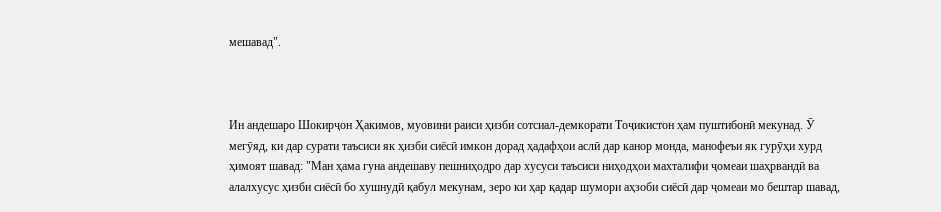мешавад".



Ин андешаро Шокирҷон Ҳакимов, муовини раиси ҳизби сотсиал-демкорати Тоҷикистон ҳам пуштибонӣ мекунад. Ӯ мегӯяд, ки дар сурати таъсиси як ҳизби сиёсӣ имкон дорад ҳадафҳои аслӣ дар канор монда, манофеъи як гурӯҳи хурд ҳимоят шавад: "Ман ҳама гуна андешаву пешниҳодро дар хусуси таъсиси ниҳодҳои махталифи ҷомеаи шаҳрвандӣ ва алалхусус ҳизби сиёсӣ бо хушнудӣ қабул мекунам, зеро ки ҳар қадар шумори аҳзоби сиёсӣ дар ҷомеаи мо бештар шавад,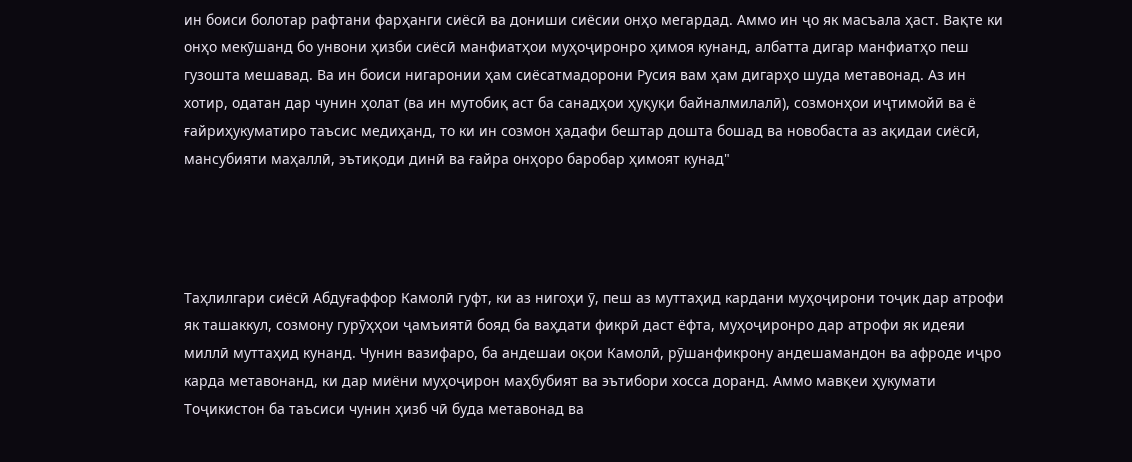ин боиси болотар рафтани фарҳанги сиёсӣ ва дониши сиёсии онҳо мегардад. Аммо ин ҷо як масъала ҳаст. Вақте ки онҳо мекӯшанд бо унвони ҳизби сиёсӣ манфиатҳои муҳоҷиронро ҳимоя кунанд, албатта дигар манфиатҳо пеш гузошта мешавад. Ва ин боиси нигаронии ҳам сиёсатмадорони Русия вам ҳам дигарҳо шуда метавонад. Аз ин хотир, одатан дар чунин ҳолат (ва ин мутобиқ аст ба санадҳои ҳуқуқи байналмилалӣ), созмонҳои иҷтимойӣ ва ё ғайриҳукуматиро таъсис медиҳанд, то ки ин созмон ҳадафи бештар дошта бошад ва новобаста аз ақидаи сиёсӣ, мансубияти маҳаллӣ, эътиқоди динӣ ва ғайра онҳоро баробар ҳимоят кунад"




Таҳлилгари сиёсӣ Абдуғаффор Камолӣ гуфт, ки аз нигоҳи ӯ, пеш аз муттаҳид кардани муҳоҷирони тоҷик дар атрофи як ташаккул, созмону гурӯҳҳои ҷамъиятӣ бояд ба ваҳдати фикрӣ даст ёфта, муҳоҷиронро дар атрофи як идеяи миллӣ муттаҳид кунанд. Чунин вазифаро, ба андешаи оқои Камолӣ, рӯшанфикрону андешамандон ва афроде иҷро карда метавонанд, ки дар миёни муҳоҷирон маҳбубият ва эътибори хосса доранд. Аммо мавқеи ҳукумати Тоҷикистон ба таъсиси чунин ҳизб чӣ буда метавонад ва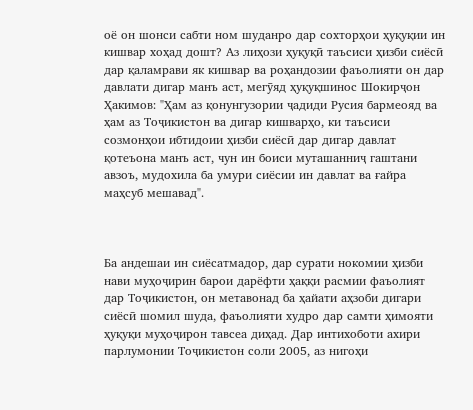оё он шонси сабти ном шуданро дар сохторҳои ҳуқуқии ин кишвар хоҳад дошт? Аз лиҳози ҳуқуқӣ таъсиси ҳизби сиёсӣ дар қаламрави як кишвар ва роҳандозии фаъолияти он дар давлати дигар манъ аст, мегӯяд ҳуқуқшинос Шокирҷон Ҳакимов: "Ҳам аз қонунгузории ҷадиди Русия бармеояд ва ҳам аз Тоҷикистон ва дигар кишварҳо, ки таъсиси созмонҳои ибтидоии ҳизби сиёсӣ дар дигар давлат қотеъона манъ аст, чун ин боиси муташанниҷ гаштани авзоъ, мудохила ба умури сиёсии ин давлат ва ғайра маҳсуб мешавад".



Ба андешаи ин сиёсатмадор, дар сурати нокомии ҳизби нави муҳоҷирин барои дарёфти ҳаққи расмии фаъолият дар Тоҷикистон, он метавонад ба ҳайати аҳзоби дигари сиёсӣ шомил шуда, фаъолияти худро дар самти ҳимояти ҳуқуқи муҳоҷирон тавсеа диҳад. Дар интихоботи ахири парлумонии Тоҷикистон соли 2005, аз нигоҳи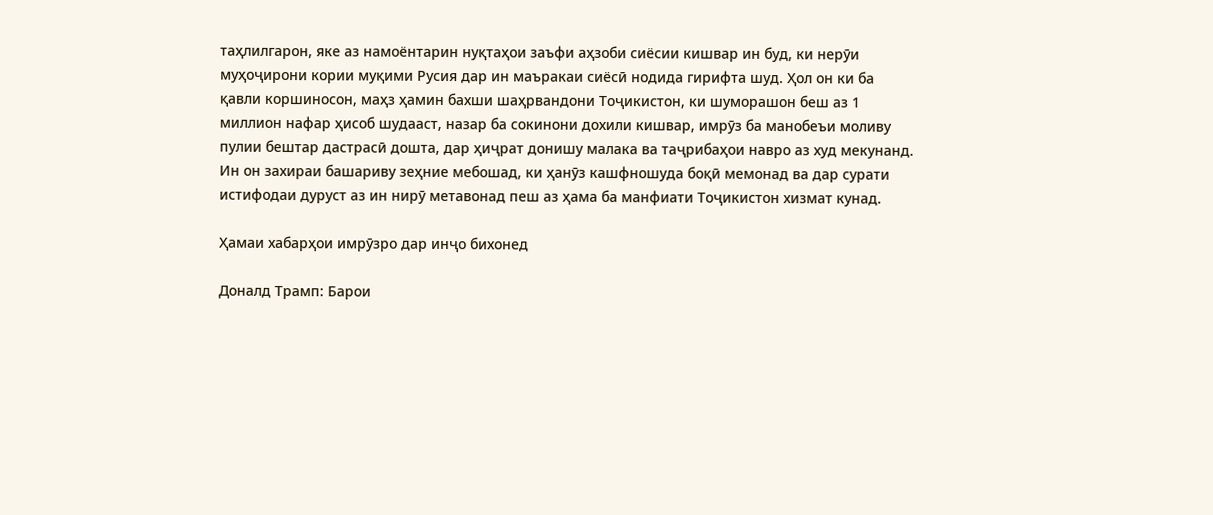таҳлилгарон, яке аз намоёнтарин нуқтаҳои заъфи аҳзоби сиёсии кишвар ин буд, ки нерӯи муҳоҷирони кории муқими Русия дар ин маъракаи сиёсӣ нодида гирифта шуд. Ҳол он ки ба қавли коршиносон, маҳз ҳамин бахши шаҳрвандони Тоҷикистон, ки шуморашон беш аз 1 миллион нафар ҳисоб шудааст, назар ба сокинони дохили кишвар, имрӯз ба манобеъи моливу пулии бештар дастрасӣ дошта, дар ҳиҷрат донишу малака ва таҷрибаҳои навро аз худ мекунанд. Ин он захираи башариву зеҳние мебошад, ки ҳанӯз кашфношуда боқӣ мемонад ва дар сурати истифодаи дуруст аз ин нирӯ метавонад пеш аз ҳама ба манфиати Тоҷикистон хизмат кунад.

Ҳамаи хабарҳои имрӯзро дар инҷо бихонед

Доналд Трамп: Барои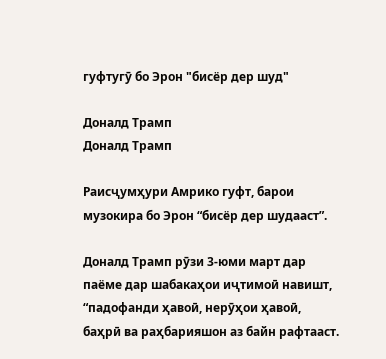гуфтугӯ бо Эрон "бисёр дер шуд"

Доналд Трамп
Доналд Трамп

Раисҷумҳури Амрико гуфт, барои музокира бо Эрон “бисёр дер шудааст”.

Доналд Трамп рӯзи 3-юми март дар паёме дар шабакаҳои иҷтимоӣ навишт, “падофанди ҳавоӣ, нерӯҳои ҳавоӣ, баҳрӣ ва раҳбарияшон аз байн рафтааст.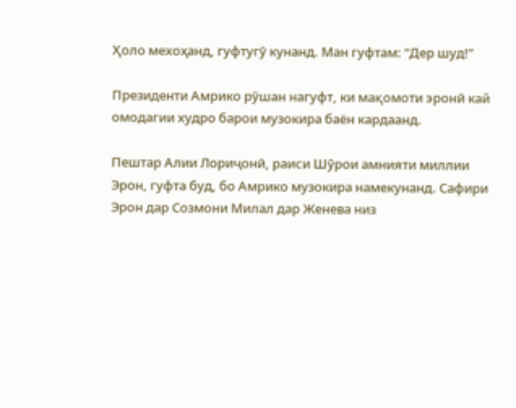Ҳоло мехоҳанд, гуфтугӯ кунанд. Ман гуфтам: “Дер шуд!”

Президенти Амрико рӯшан нагуфт, ки мақомоти эронӣ кай омодагии худро барои музокира баён кардаанд.

Пештар Алии Лориҷонӣ, раиси Шӯрои амнияти миллии Эрон, гуфта буд, бо Амрико музокира намекунанд. Сафири Эрон дар Созмони Милал дар Женева низ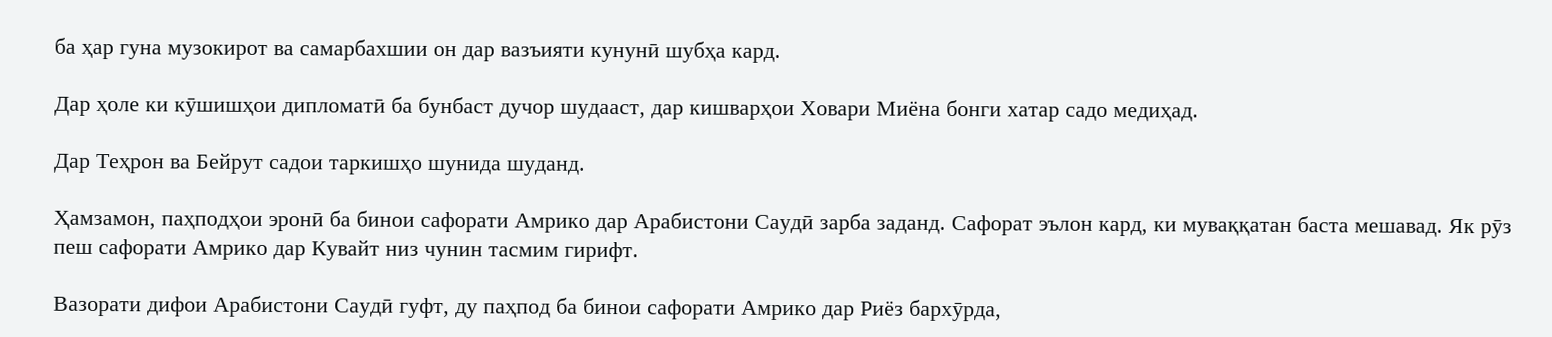ба ҳар гуна музокирот ва самарбахшии он дар вазъияти кунунӣ шубҳа кард.

Дар ҳоле ки кӯшишҳои дипломатӣ ба бунбаст дучор шудааст, дар кишварҳои Ховари Миёна бонги хатар садо медиҳад.

Дар Теҳрон ва Бейрут садои таркишҳо шунида шуданд.

Ҳамзамон, паҳподҳои эронӣ ба бинои сафорати Амрико дар Арабистони Саудӣ зарба заданд. Сафорат эълон кард, ки муваққатан баста мешавад. Як рӯз пеш сафорати Амрико дар Кувайт низ чунин тасмим гирифт.

Вазорати дифои Арабистони Саудӣ гуфт, ду паҳпод ба бинои сафорати Амрико дар Риёз бархӯрда,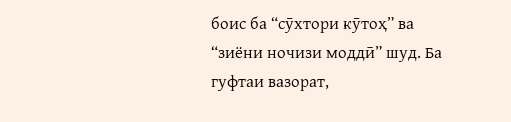боис ба “сӯхтори кӯтоҳ” ва “зиёни ночизи моддӣ” шуд. Ба гуфтаи вазорат,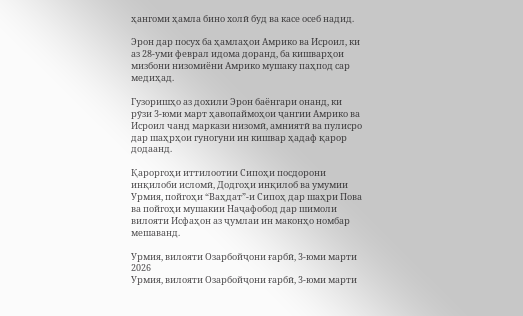ҳангоми ҳамла бино холӣ буд ва касе осеб надид.

Эрон дар посух ба ҳамлаҳои Амрико ва Исроил, ки аз 28-уми феврал идома доранд, ба кишварҳои мизбони низомиёни Амрико мушаку паҳпод сар медиҳад.

Гузоришҳо аз дохили Эрон баёнгари онанд, ки рӯзи 3-юми март ҳавопаймоҳои ҷангии Амрико ва Исроил чанд маркази низомӣ, амниятӣ ва пулисро дар шаҳрҳои гуногуни ин кишвар ҳадаф қарор додаанд.

Қароргоҳи иттилоотии Сипоҳи посдорони инқилоби исломӣ, Додгоҳи инқилоб ва умумии Урмия, пойгоҳи “Ваҳдат”-и Сипоҳ дар шаҳри Пова ва пойгоҳи мушакии Наҷафобод дар шимоли вилояти Исфаҳон аз ҷумлаи ин маконҳо номбар мешаванд.

Урмия, вилояти Озарбойҷони ғарбӣ, 3-юми марти 2026
Урмия, вилояти Озарбойҷони ғарбӣ, 3-юми марти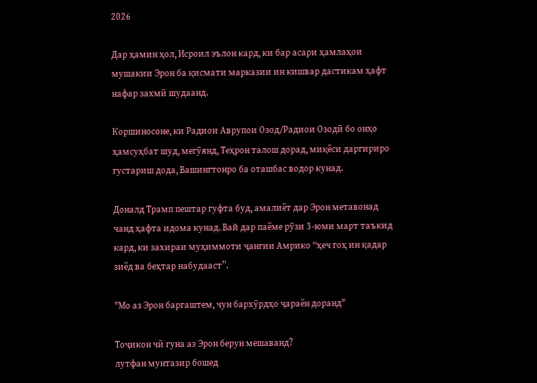2026

Дар ҳамин ҳол, Исроил эълон кард, ки бар асари ҳамлаҳои мушакии Эрон ба қисмати марказии ин кишвар дастикам ҳафт нафар захмӣ шудаанд.

Коршиносоне, ки Радиои Аврупои Озод/Радиои Озодӣ бо онҳо ҳамсуҳбат шуд, мегӯянд, Теҳрон талош дорад, миқёси даргириро густариш дода, Вашингтонро ба оташбас водор кунад.

Доналд Трамп пештар гуфта буд, амалиёт дар Эрон метавонад чанд ҳафта идома кунад. Вай дар паёме рӯзи 3-юми март таъкид кард, ки захираи муҳиммоти ҷангии Амрико “ҳеч гоҳ ин қадар зиёд ва беҳтар набудааст”.

"Мо аз Эрон баргаштем, чун бархӯрдҳо ҷараён доранд"

Тоҷикон чӣ гуна аз Эрон берун мешаванд?
лутфан мунтазир бошед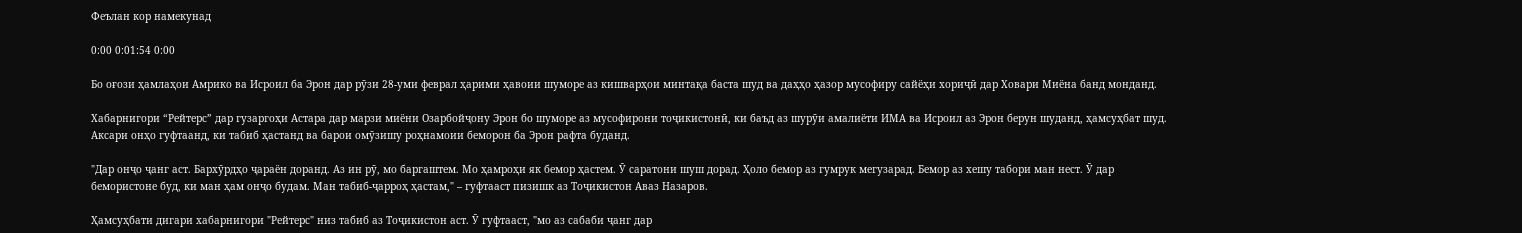Феълан кор намекунад

0:00 0:01:54 0:00

Бо оғози ҳамлаҳои Амрико ва Исроил ба Эрон дар рӯзи 28-уми феврал ҳарими ҳавоии шуморе аз кишварҳои минтақа баста шуд ва даҳҳо ҳазор мусофиру сайёҳи хориҷӣ дар Ховари Миёна банд монданд.

Хабарнигори “Рейтерс” дар гузаргоҳи Астара дар марзи миёни Озарбойҷону Эрон бо шуморе аз мусофирони тоҷикистонӣ, ки баъд аз шурӯи амалиёти ИМА ва Исроил аз Эрон берун шуданд, ҳамсуҳбат шуд. Аксари онҳо гуфтаанд, ки табиб ҳастанд ва барои омӯзишу роҳнамоии беморон ба Эрон рафта буданд.

"Дар онҷо ҷанг аст. Бархӯрдҳо ҷараён доранд. Аз ин рӯ, мо баргаштем. Мо ҳамроҳи як бемор ҳастем. Ӯ саратони шуш дорад. Ҳоло бемор аз гумрук мегузарад. Бемор аз хешу табори ман нест. Ӯ дар бемористоне буд, ки ман ҳам онҷо будам. Ман табиб-ҷарроҳ ҳастам," – гуфтааст пизишк аз Тоҷикистон Аваз Назаров.

Ҳамсуҳбати дигари хабарнигори "Рейтерс" низ табиб аз Тоҷикистон аст. Ӯ гуфтааст, "мо аз сабаби ҷанг дар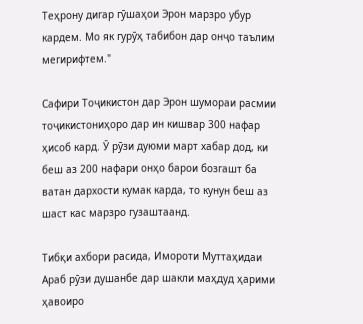Теҳрону дигар гӯшаҳои Эрон марзро убур кардем. Мо як гурӯҳ табибон дар онҷо таълим мегирифтем."

Сафири Тоҷикистон дар Эрон шумораи расмии тоҷикистониҳоро дар ин кишвар 300 нафар ҳисоб кард. Ӯ рӯзи дуюми март хабар дод, ки беш аз 200 нафари онҳо барои бозгашт ба ватан дархости кумак карда, то кунун беш аз шаст кас марзро гузаштаанд.

Тибқи ахбори расида, Имороти Муттаҳидаи Араб рӯзи душанбе дар шакли маҳдуд ҳарими ҳавоиро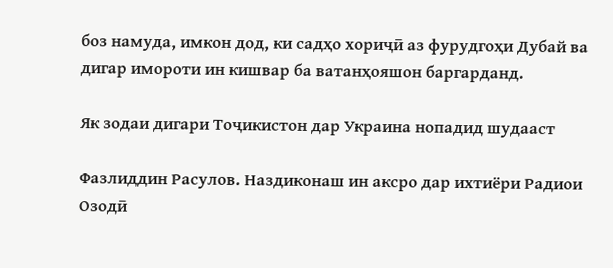боз намуда, имкон дод, ки садҳо хориҷӣ аз фурудгоҳи Дубай ва дигар имороти ин кишвар ба ватанҳояшон баргарданд.

Як зодаи дигари Тоҷикистон дар Украина нопадид шудааст

Фазлиддин Расулов. Наздиконаш ин аксро дар ихтиёри Радиои Озодӣ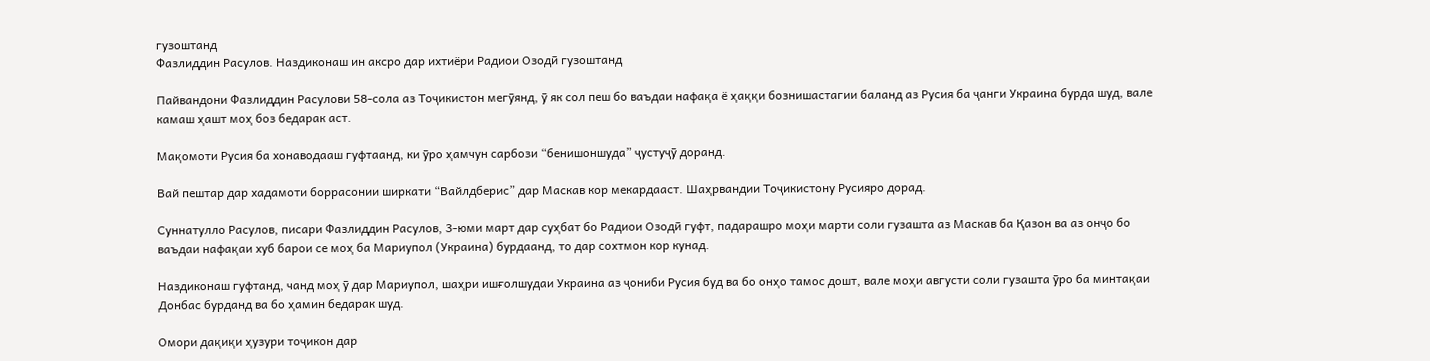гузоштанд
Фазлиддин Расулов. Наздиконаш ин аксро дар ихтиёри Радиои Озодӣ гузоштанд

Пайвандони Фазлиддин Расулови 58-сола аз Тоҷикистон мегӯянд, ӯ як сол пеш бо ваъдаи нафақа ё ҳаққи бознишастагии баланд аз Русия ба ҷанги Украина бурда шуд, вале камаш ҳашт моҳ боз бедарак аст.

Мақомоти Русия ба хонаводааш гуфтаанд, ки ӯро ҳамчун сарбози “бенишоншуда” ҷустуҷӯ доранд.

Вай пештар дар хадамоти боррасонии ширкати “Вайлдберис” дар Маскав кор мекардааст. Шаҳрвандии Тоҷикистону Русияро дорад.

Суннатулло Расулов, писари Фазлиддин Расулов, 3-юми март дар суҳбат бо Радиои Озодӣ гуфт, падарашро моҳи марти соли гузашта аз Маскав ба Қазон ва аз онҷо бо ваъдаи нафақаи хуб барои се моҳ ба Мариупол (Украина) бурдаанд, то дар сохтмон кор кунад.

Наздиконаш гуфтанд, чанд моҳ ӯ дар Мариупол, шаҳри ишғолшудаи Украина аз ҷониби Русия буд ва бо онҳо тамос дошт, вале моҳи августи соли гузашта ӯро ба минтақаи Донбас бурданд ва бо ҳамин бедарак шуд.

Омори дақиқи ҳузури тоҷикон дар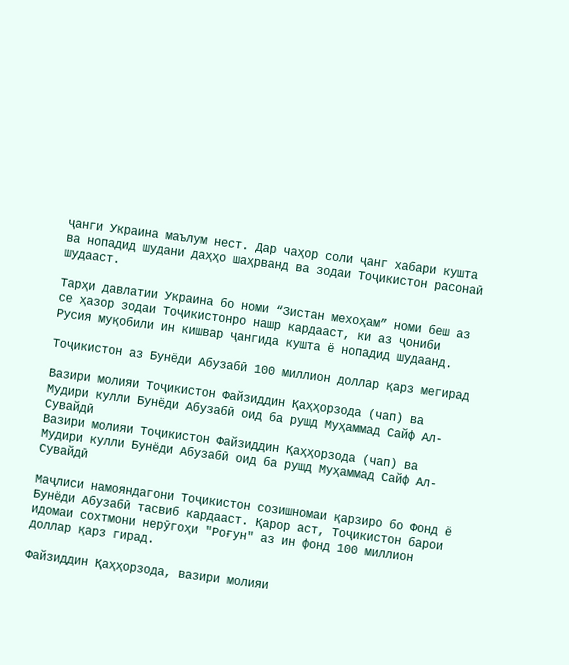ҷанги Украина маълум нест. Дар чаҳор соли ҷанг хабари кушта ва нопадид шудани даҳҳо шаҳрванд ва зодаи Тоҷикистон расонаӣ шудааст.

Тарҳи давлатии Украина бо номи “Зистан мехоҳам” номи беш аз се ҳазор зодаи Тоҷикистонро нашр кардааст, ки аз ҷониби Русия муқобили ин кишвар ҷангида кушта ё нопадид шудаанд.

Тоҷикистон аз Бунёди Абузабӣ 100 миллион доллар қарз мегирад

Вазири молияи Тоҷикистон Файзиддин Қаҳҳорзода (чап) ва Мудири кулли Бунёди Абузабӣ оид ба рушд Муҳаммад Сайф Ал-Сувайдӣ
Вазири молияи Тоҷикистон Файзиддин Қаҳҳорзода (чап) ва Мудири кулли Бунёди Абузабӣ оид ба рушд Муҳаммад Сайф Ал-Сувайдӣ

Маҷлиси намояндагони Тоҷикистон созишномаи қарзиро бо Фонд ё Бунёди Абузабӣ тасвиб кардааст. Қарор аст, Тоҷикистон барои идомаи сохтмони нерӯгоҳи "Роғун" аз ин фонд 100 миллион доллар қарз гирад.

Файзиддин Қаҳҳорзода, вазири молияи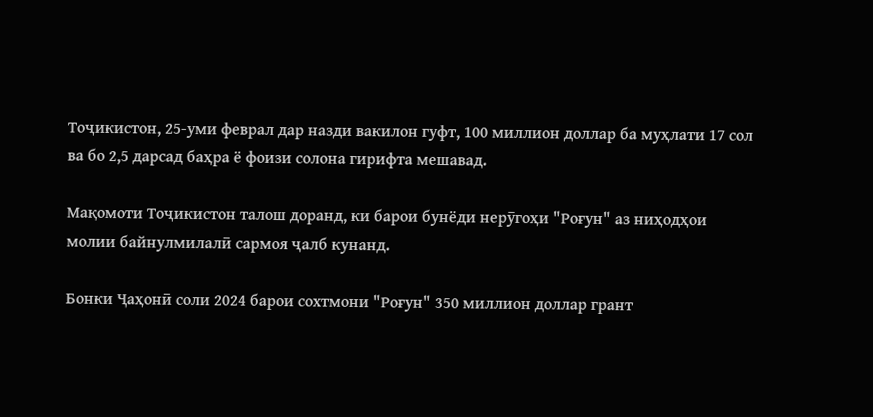Тоҷикистон, 25-уми феврал дар назди вакилон гуфт, 100 миллион доллар ба муҳлати 17 сол ва бо 2,5 дарсад баҳра ё фоизи солона гирифта мешавад.

Мақомоти Тоҷикистон талош доранд, ки барои бунёди нерӯгоҳи "Роғун" аз ниҳодҳои молии байнулмилалӣ сармоя ҷалб кунанд.

Бонки Ҷаҳонӣ соли 2024 барои сохтмони "Роғун" 350 миллион доллар грант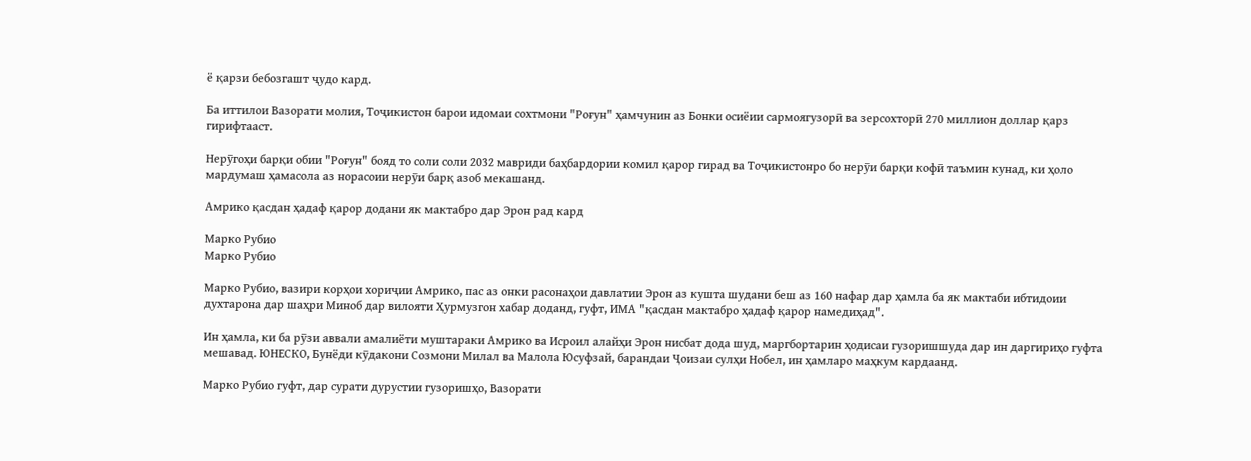ё қарзи бебозгашт ҷудо кард.

Ба иттилои Вазорати молия, Тоҷикистон барои идомаи сохтмони "Роғун" ҳамчунин аз Бонки осиёии сармоягузорӣ ва зерсохторӣ 270 миллион доллар қарз гирифтааст.

Нерӯгоҳи барқи обии "Роғун" бояд то соли соли 2032 мавриди баҳбардории комил қарор гирад ва Тоҷикистонро бо нерӯи барқи кофӣ таъмин кунад, ки ҳоло мардумаш ҳамасола аз норасоии нерӯи барқ азоб мекашанд.

Амрико қасдан ҳадаф қарор додани як мактабро дар Эрон рад кард

Марко Рубио
Марко Рубио

Марко Рубио, вазири корҳои хориҷии Амрико, пас аз онки расонаҳои давлатии Эрон аз кушта шудани беш аз 160 нафар дар ҳамла ба як мактаби ибтидоии духтарона дар шаҳри Миноб дар вилояти Ҳурмузгон хабар доданд, гуфт, ИМА "қасдан мактабро ҳадаф қарор намедиҳад".

Ин ҳамла, ки ба рӯзи аввали амалиёти муштараки Амрико ва Исроил алайҳи Эрон нисбат дода шуд, маргбортарин ҳодисаи гузоришшуда дар ин даргириҳо гуфта мешавад. ЮНЕСКО, Бунёди кӯдакони Созмони Милал ва Малола Юсуфзай, барандаи Ҷоизаи сулҳи Нобел, ин ҳамларо маҳкум кардаанд.

Марко Рубио гуфт, дар сурати дурустии гузоришҳо, Вазорати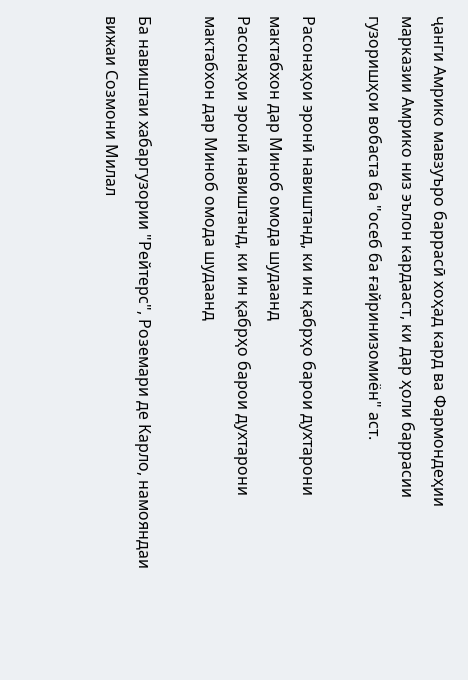ҷанги Амрико мавзуъро баррасӣ хоҳад кард ва Фармондеҳии марказии Амрико низ эълон кардааст, ки дар ҳоли баррасии гузоришҳои вобаста ба "осеб ба ғайринизомиён" аст.

Расонаҳои эронӣ навиштанд, ки ин қабрҳо барои духтарони мактабхон дар Миноб омода шудаанд
Расонаҳои эронӣ навиштанд, ки ин қабрҳо барои духтарони мактабхон дар Миноб омода шудаанд

Ба навиштаи хабаргузории "Рейтерс", Роземари де Карло, намояндаи вижаи Созмони Милал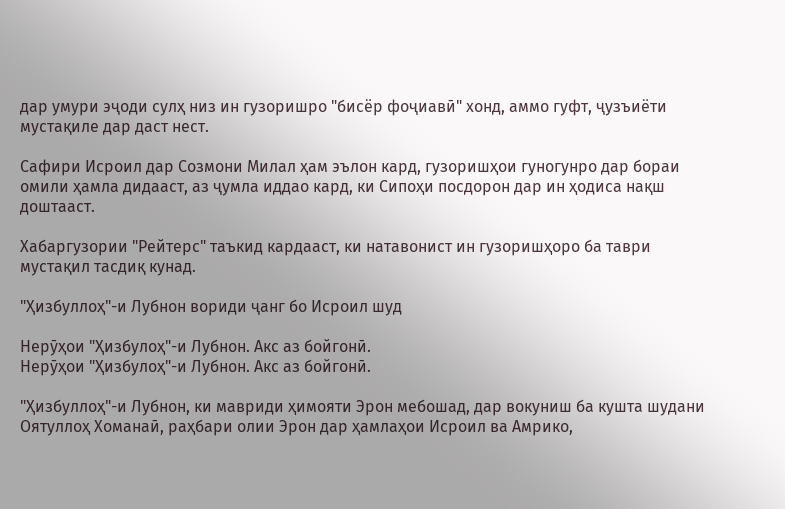дар умури эҷоди сулҳ низ ин гузоришро "бисёр фоҷиавӣ" хонд, аммо гуфт, ҷузъиёти мустақиле дар даст нест.

Сафири Исроил дар Созмони Милал ҳам эълон кард, гузоришҳои гуногунро дар бораи омили ҳамла дидааст, аз ҷумла иддао кард, ки Сипоҳи посдорон дар ин ҳодиса нақш доштааст.

Хабаргузории "Рейтерс" таъкид кардааст, ки натавонист ин гузоришҳоро ба таври мустақил тасдиқ кунад.

"Ҳизбуллоҳ"-и Лубнон вориди ҷанг бо Исроил шуд

Нерӯҳои "Ҳизбулоҳ"-и Лубнон. Акс аз бойгонӣ.
Нерӯҳои "Ҳизбулоҳ"-и Лубнон. Акс аз бойгонӣ.

"Ҳизбуллоҳ"-и Лубнон, ки мавриди ҳимояти Эрон мебошад, дар вокуниш ба кушта шудани Оятуллоҳ Хоманаӣ, раҳбари олии Эрон дар ҳамлаҳои Исроил ва Амрико,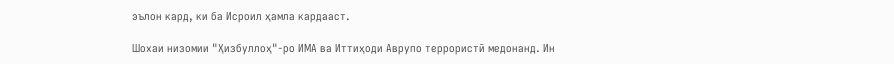эълон кард, ки ба Исроил ҳамла кардааст.

Шохаи низомии "Ҳизбуллоҳ"-ро ИМА ва Иттиҳоди Аврупо террористӣ медонанд. Ин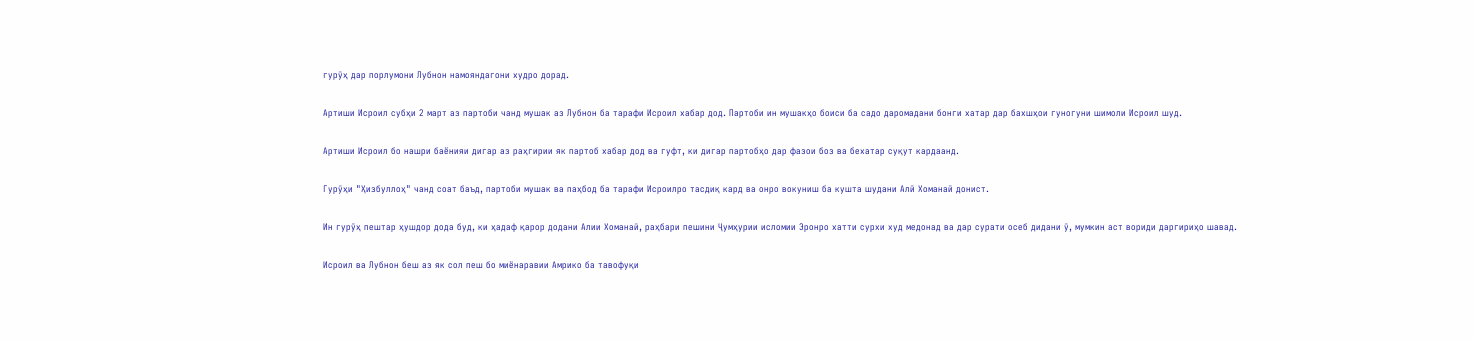гурӯҳ дар порлумони Лубнон намояндагони худро дорад.

Артиши Исроил субҳи 2 март аз партоби чанд мушак аз Лубнон ба тарафи Исроил хабар дод. Партоби ин мушакҳо боиси ба садо даромадани бонги хатар дар бахшҳои гуногуни шимоли Исроил шуд.

Артиши Исроил бо нашри баёнияи дигар аз раҳгирии як партоб хабар дод ва гуфт, ки дигар партобҳо дар фазои боз ва бехатар суқут кардаанд.

Гурӯҳи "Ҳизбуллоҳ" чанд соат баъд, партоби мушак ва паҳбод ба тарафи Исроилро тасдиқ кард ва онро вокуниш ба кушта шудани Алӣ Хоманаӣ донист.

Ин гурӯҳ пештар ҳушдор дода буд, ки ҳадаф қарор додани Алии Хоманаӣ, раҳбари пешини Ҷумҳурии исломии Эронро хатти сурхи худ медонад ва дар сурати осеб дидани ӯ, мумкин аст вориди даргириҳо шавад.

Исроил ва Лубнон беш аз як сол пеш бо миёнаравии Амрико ба тавофуқи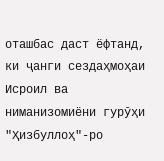оташбас даст ёфтанд, ки ҷанги сездаҳмоҳаи Исроил ва ниманизомиёни гурӯҳи "Ҳизбуллоҳ"-ро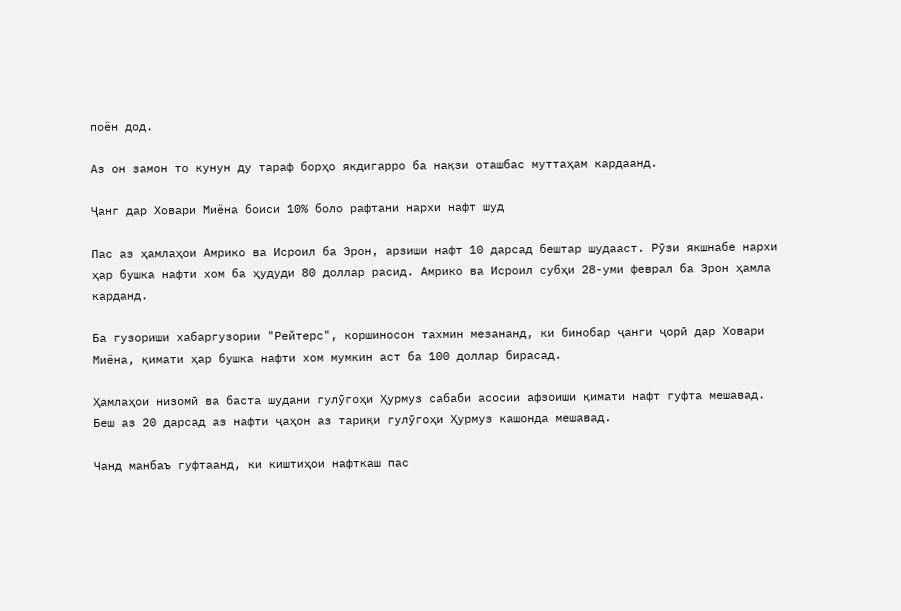поён дод.

Аз он замон то кунун ду тараф борҳо якдигарро ба нақзи оташбас муттаҳам кардаанд.

Ҷанг дар Ховари Миёна боиси 10% боло рафтани нархи нафт шуд

Пас аз ҳамлаҳои Амрико ва Исроил ба Эрон, арзиши нафт 10 дарсад бештар шудааст. Рӯзи якшнабе нархи ҳар бушка нафти хом ба ҳудуди 80 доллар расид. Амрико ва Исроил субҳи 28-уми феврал ба Эрон ҳамла карданд.

Ба гузориши хабаргузории "Рейтерс", коршиносон тахмин мезананд, ки бинобар ҷанги ҷорӣ дар Ховари Миёна, қимати ҳар бушка нафти хом мумкин аст ба 100 доллар бирасад.

Ҳамлаҳои низомӣ ва баста шудани гулӯгоҳи Ҳурмуз сабаби асосии афзоиши қимати нафт гуфта мешавад. Беш аз 20 дарсад аз нафти ҷаҳон аз тариқи гулӯгоҳи Ҳурмуз кашонда мешавад.

Чанд манбаъ гуфтаанд, ки киштиҳои нафткаш пас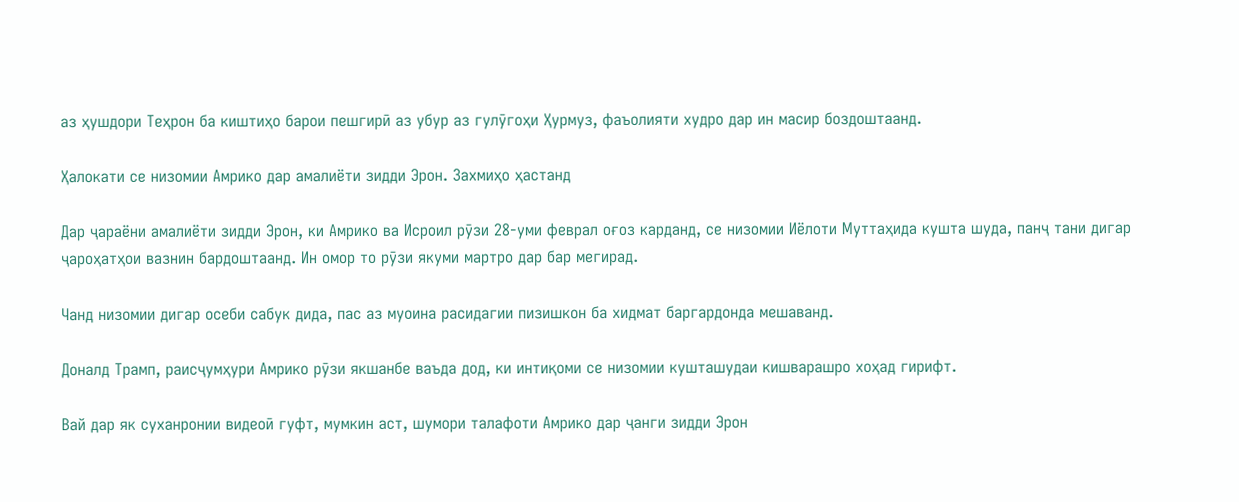аз ҳушдори Теҳрон ба киштиҳо барои пешгирӣ аз убур аз гулӯгоҳи Ҳурмуз, фаъолияти худро дар ин масир боздоштаанд.

Ҳалокати се низомии Амрико дар амалиёти зидди Эрон. Захмиҳо ҳастанд

Дар ҷараёни амалиёти зидди Эрон, ки Амрико ва Исроил рӯзи 28-уми феврал оғоз карданд, се низомии Иёлоти Муттаҳида кушта шуда, панҷ тани дигар ҷароҳатҳои вазнин бардоштаанд. Ин омор то рӯзи якуми мартро дар бар мегирад.

Чанд низомии дигар осеби сабук дида, пас аз муоина расидагии пизишкон ба хидмат баргардонда мешаванд.

Доналд Трамп, раисҷумҳури Амрико рӯзи якшанбе ваъда дод, ки интиқоми се низомии кушташудаи кишварашро хоҳад гирифт.

Вай дар як суханронии видеоӣ гуфт, мумкин аст, шумори талафоти Амрико дар ҷанги зидди Эрон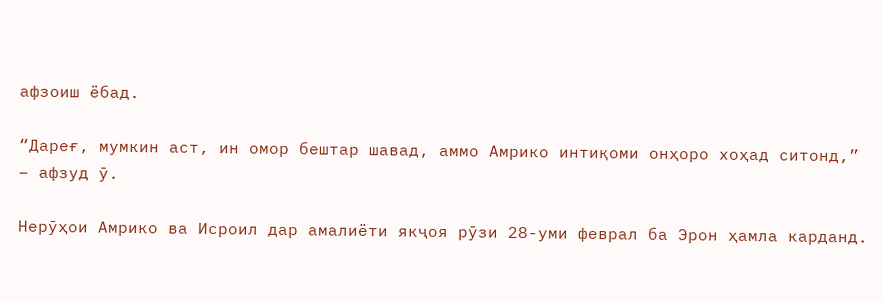афзоиш ёбад.

“Дареғ, мумкин аст, ин омор бештар шавад, аммо Амрико интиқоми онҳоро хоҳад ситонд,” – афзуд ӯ.

Нерӯҳои Амрико ва Исроил дар амалиёти якҷоя рӯзи 28-уми феврал ба Эрон ҳамла карданд.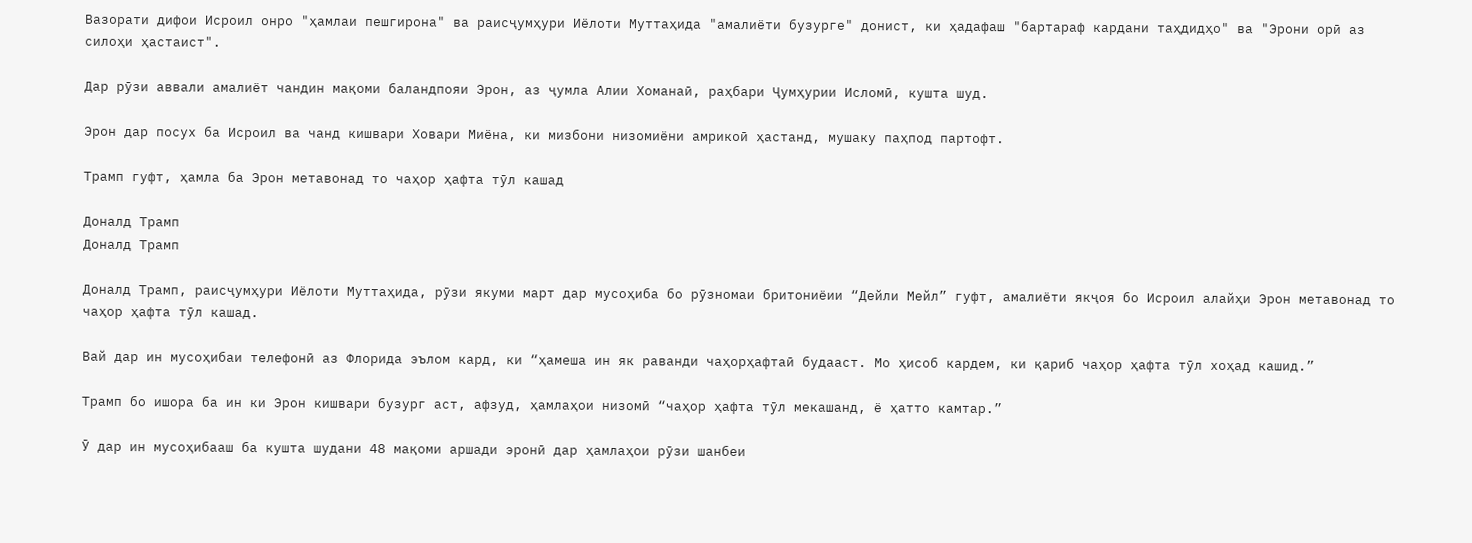Вазорати дифои Исроил онро "ҳамлаи пешгирона" ва раисҷумҳури Иёлоти Муттаҳида "амалиёти бузурге" донист, ки ҳадафаш "бартараф кардани таҳдидҳо" ва "Эрони орӣ аз силоҳи ҳастаист".

Дар рӯзи аввали амалиёт чандин мақоми баландпояи Эрон, аз ҷумла Алии Хоманаӣ, раҳбари Ҷумҳурии Исломӣ, кушта шуд.

Эрон дар посух ба Исроил ва чанд кишвари Ховари Миёна, ки мизбони низомиёни амрикоӣ ҳастанд, мушаку паҳпод партофт.

Трамп гуфт, ҳамла ба Эрон метавонад то чаҳор ҳафта тӯл кашад

Доналд Трамп
Доналд Трамп

Доналд Трамп, раисҷумҳури Иёлоти Муттаҳида, рӯзи якуми март дар мусоҳиба бо рӯзномаи бритониёии “Дейли Мейл” гуфт, амалиёти якҷоя бо Исроил алайҳи Эрон метавонад то чаҳор ҳафта тӯл кашад.

Вай дар ин мусоҳибаи телефонӣ аз Флорида эълом кард, ки “ҳамеша ин як раванди чаҳорҳафтаӣ будааст. Мо ҳисоб кардем, ки қариб чаҳор ҳафта тӯл хоҳад кашид.”

Трамп бо ишора ба ин ки Эрон кишвари бузург аст, афзуд, ҳамлаҳои низомӣ “чаҳор ҳафта тӯл мекашанд, ё ҳатто камтар.”

Ӯ дар ин мусоҳибааш ба кушта шудани 48 мақоми аршади эронӣ дар ҳамлаҳои рӯзи шанбеи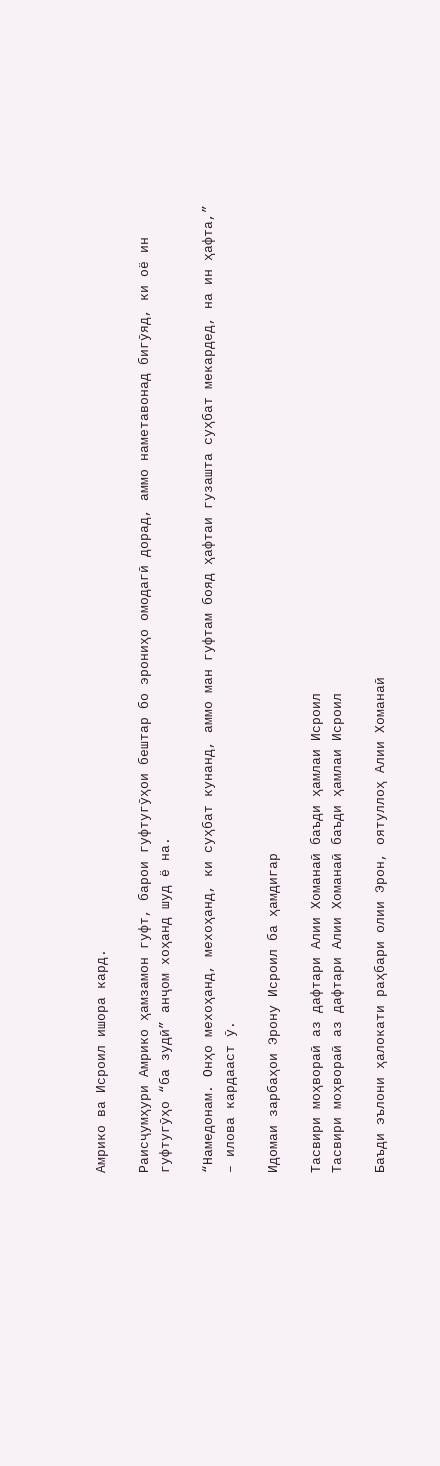Амрико ва Исроил ишора кард.

Раисҷумҳури Амрико ҳамзамон гуфт, барои гуфтугӯҳои бештар бо эрониҳо омодагӣ дорад, аммо наметавонад бигӯяд, ки оё ин гуфтугӯҳо “ба зудӣ” анҷом хоҳанд шуд ё на.

“Намедонам. Онҳо мехоҳанд, мехоҳанд, ки суҳбат кунанд, аммо ман гуфтам бояд ҳафтаи гузашта суҳбат мекардед, на ин ҳафта,” – илова кардааст ӯ.

Идомаи зарбаҳои Эрону Исроил ба ҳамдигар

Тасвири моҳвораӣ аз дафтари Алии Хоманаӣ баъди ҳамлаи Исроил
Тасвири моҳвораӣ аз дафтари Алии Хоманаӣ баъди ҳамлаи Исроил

Баъди эълони ҳалокати раҳбари олии Эрон, оятуллоҳ Алии Хоманаӣ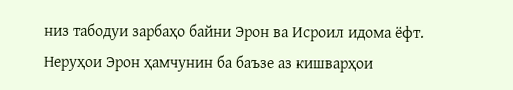низ табодуи зарбаҳо байни Эрон ва Исроил идома ёфт. Неруҳои Эрон ҳамчунин ба баъзе аз кишварҳои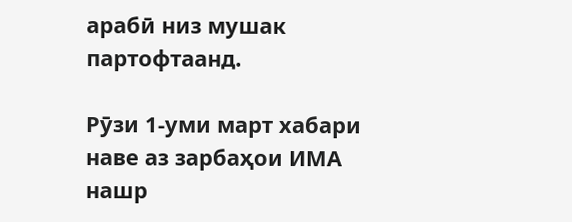арабӣ низ мушак партофтаанд.

Рӯзи 1-уми март хабари наве аз зарбаҳои ИМА нашр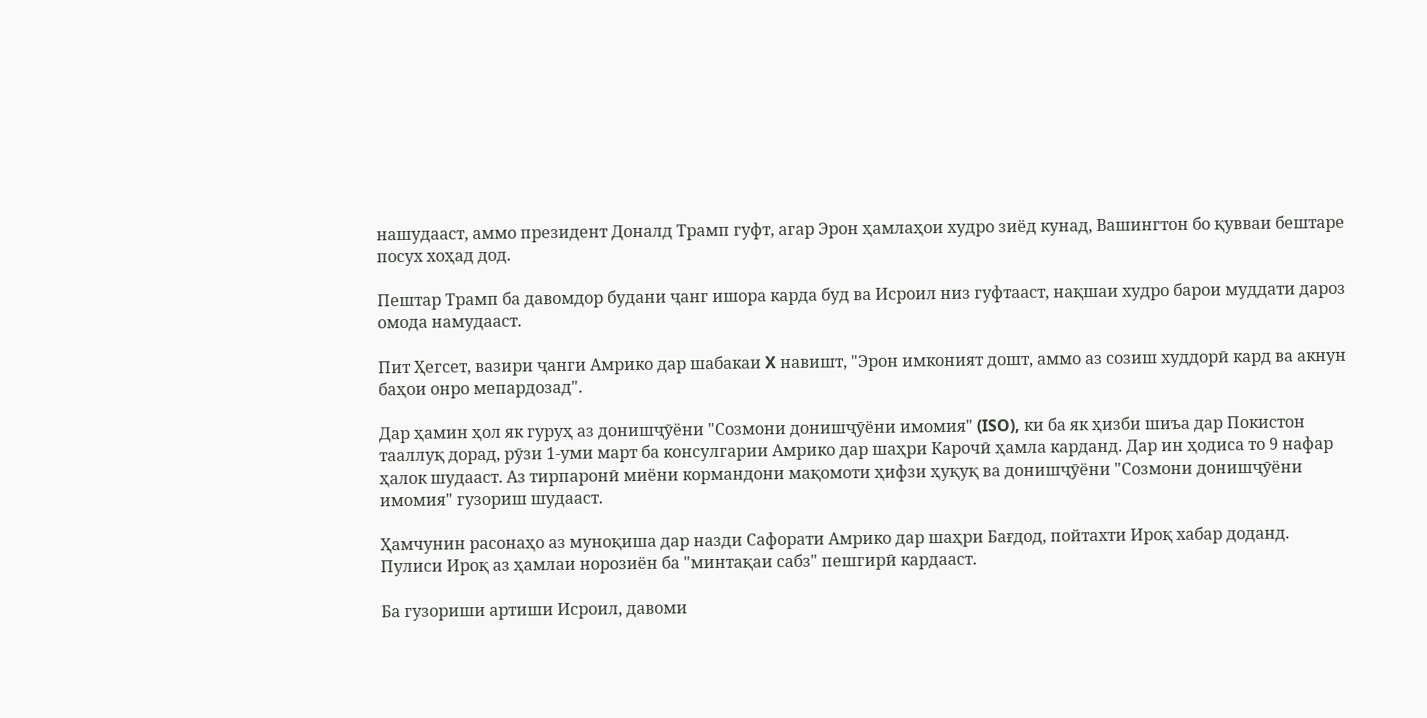нашудааст, аммо президент Доналд Трамп гуфт, агар Эрон ҳамлаҳои худро зиёд кунад, Вашингтон бо қувваи бештаре посух хоҳад дод.

Пештар Трамп ба давомдор будани ҷанг ишора карда буд ва Исроил низ гуфтааст, нақшаи худро барои муддати дароз омода намудааст.

Пит Ҳегсет, вазири ҷанги Амрико дар шабакаи X навишт, "Эрон имконият дошт, аммо аз созиш худдорӣ кард ва акнун баҳои онро мепардозад".

Дар ҳамин ҳол як гуруҳ аз донишҷӯёни "Созмони донишҷӯёни имомия" (ISO), ки ба як ҳизби шиъа дар Покистон тааллуқ дорад, рӯзи 1-уми март ба консулгарии Амрико дар шаҳри Карочӣ ҳамла карданд. Дар ин ҳодиса то 9 нафар ҳалок шудааст. Аз тирпаронӣ миёни кормандони мақомоти ҳифзи ҳуқуқ ва донишҷӯёни "Созмони донишҷӯёни имомия" гузориш шудааст.

Ҳамчунин расонаҳо аз муноқиша дар назди Сафорати Амрико дар шаҳри Бағдод, пойтахти Ироқ хабар доданд. Пулиси Ироқ аз ҳамлаи норозиён ба "минтақаи сабз" пешгирӣ кардааст.

Ба гузориши артиши Исроил, давоми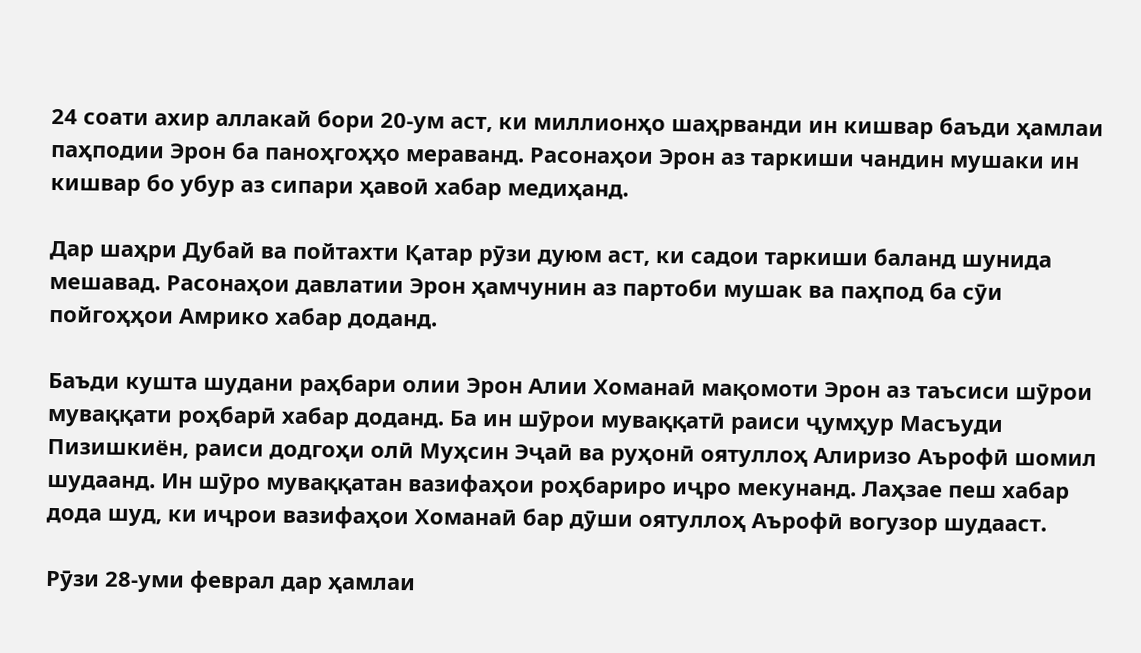24 соати ахир аллакай бори 20-ум аст, ки миллионҳо шаҳрванди ин кишвар баъди ҳамлаи паҳподии Эрон ба паноҳгоҳҳо мераванд. Расонаҳои Эрон аз таркиши чандин мушаки ин кишвар бо убур аз сипари ҳавоӣ хабар медиҳанд.

Дар шаҳри Дубай ва пойтахти Қатар рӯзи дуюм аст, ки садои таркиши баланд шунида мешавад. Расонаҳои давлатии Эрон ҳамчунин аз партоби мушак ва паҳпод ба сӯи пойгоҳҳои Амрико хабар доданд.

Баъди кушта шудани раҳбари олии Эрон Алии Хоманаӣ мақомоти Эрон аз таъсиси шӯрои муваққати роҳбарӣ хабар доданд. Ба ин шӯрои муваққатӣ раиси ҷумҳур Масъуди Пизишкиён, раиси додгоҳи олӣ Муҳсин Эҷаӣ ва руҳонӣ оятуллоҳ Алиризо Аърофӣ шомил шудаанд. Ин шӯро муваққатан вазифаҳои роҳбариро иҷро мекунанд. Лаҳзае пеш хабар дода шуд, ки иҷрои вазифаҳои Хоманаӣ бар дӯши оятуллоҳ Аърофӣ вогузор шудааст.

Рӯзи 28-уми феврал дар ҳамлаи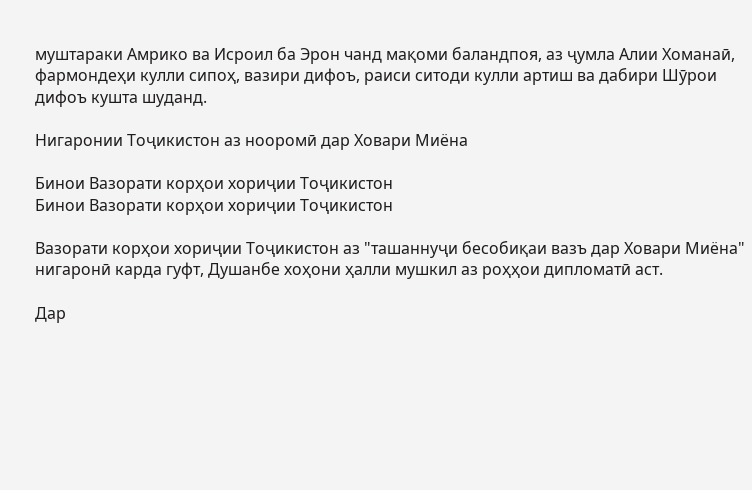муштараки Амрико ва Исроил ба Эрон чанд мақоми баландпоя, аз ҷумла Алии Хоманаӣ, фармондеҳи кулли сипоҳ, вазири дифоъ, раиси ситоди кулли артиш ва дабири Шӯрои дифоъ кушта шуданд.

Нигаронии Тоҷикистон аз нооромӣ дар Ховари Миёна

Бинои Вазорати корҳои хориҷии Тоҷикистон
Бинои Вазорати корҳои хориҷии Тоҷикистон

Вазорати корҳои хориҷии Тоҷикистон аз "ташаннуҷи бесобиқаи вазъ дар Ховари Миёна" нигаронӣ карда гуфт, Душанбе хоҳони ҳалли мушкил аз роҳҳои дипломатӣ аст.

Дар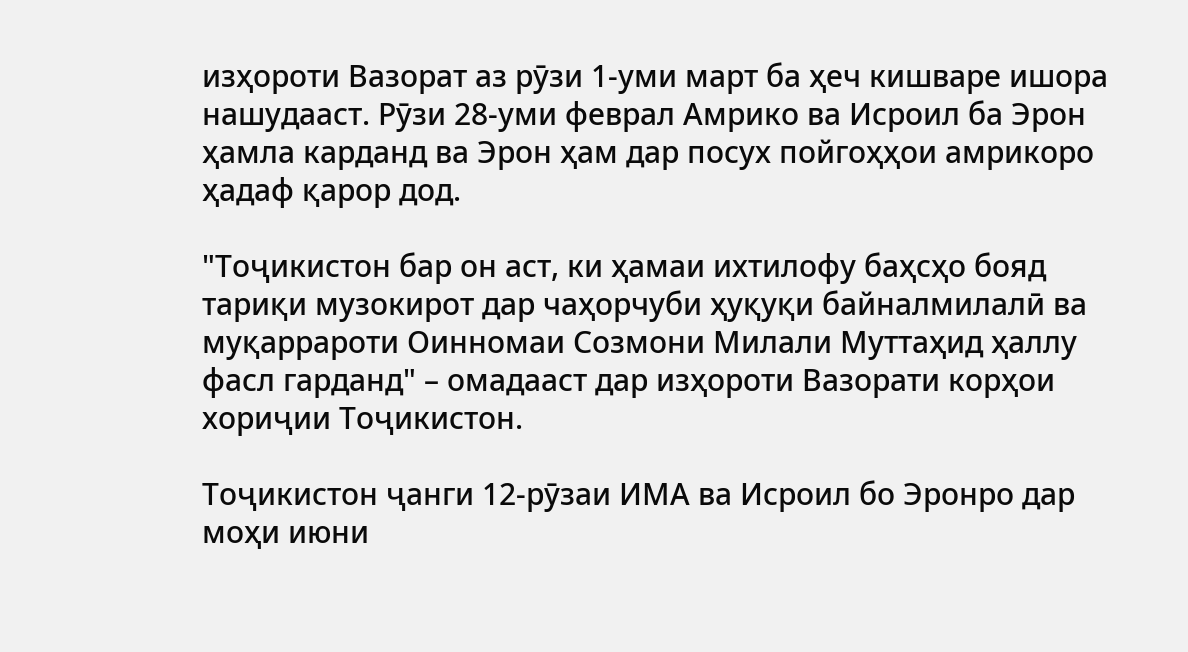изҳороти Вазорат аз рӯзи 1-уми март ба ҳеч кишваре ишора нашудааст. Рӯзи 28-уми феврал Амрико ва Исроил ба Эрон ҳамла карданд ва Эрон ҳам дар посух пойгоҳҳои амрикоро ҳадаф қарор дод.

"Тоҷикистон бар он аст, ки ҳамаи ихтилофу баҳсҳо бояд тариқи музокирот дар чаҳорчуби ҳуқуқи байналмилалӣ ва муқаррароти Оинномаи Созмони Милали Муттаҳид ҳаллу фасл гарданд" – омадааст дар изҳороти Вазорати корҳои хориҷии Тоҷикистон.

Тоҷикистон ҷанги 12-рӯзаи ИМА ва Исроил бо Эронро дар моҳи июни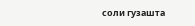соли гузашта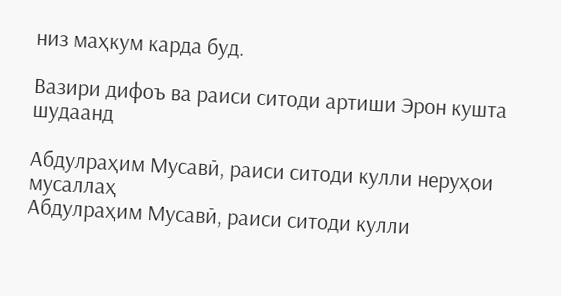низ маҳкум карда буд.

Вазири дифоъ ва раиси ситоди артиши Эрон кушта шудаанд

Абдулраҳим Мусавӣ, раиси ситоди кулли неруҳои мусаллаҳ
Абдулраҳим Мусавӣ, раиси ситоди кулли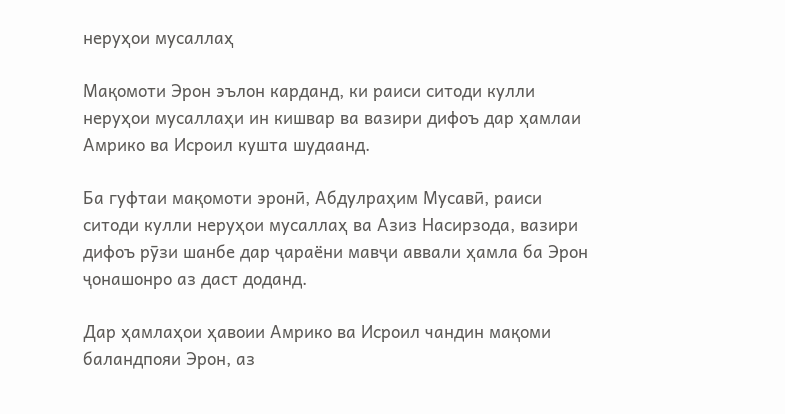неруҳои мусаллаҳ

Мақомоти Эрон эълон карданд, ки раиси ситоди кулли неруҳои мусаллаҳи ин кишвар ва вазири дифоъ дар ҳамлаи Амрико ва Исроил кушта шудаанд.

Ба гуфтаи мақомоти эронӣ, Абдулраҳим Мусавӣ, раиси ситоди кулли неруҳои мусаллаҳ ва Азиз Насирзода, вазири дифоъ рӯзи шанбе дар ҷараёни мавҷи аввали ҳамла ба Эрон ҷонашонро аз даст доданд.

Дар ҳамлаҳои ҳавоии Амрико ва Исроил чандин мақоми баландпояи Эрон, аз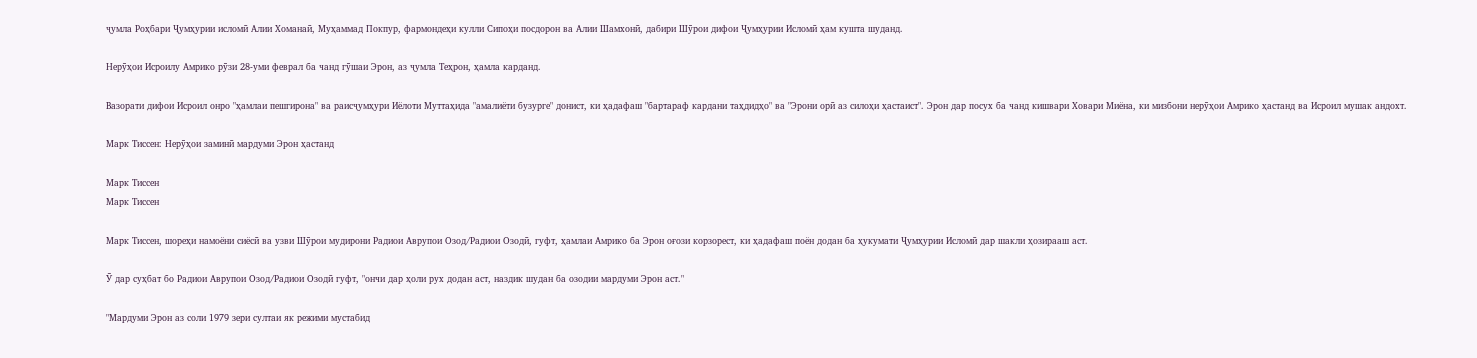ҷумла Роҳбари Ҷумҳурии исломӣ Алии Хоманаӣ, Муҳаммад Покпур, фармондеҳи кулли Сипоҳи посдорон ва Алии Шамхонӣ, дабири Шӯрои дифои Ҷумҳурии Исломӣ ҳам кушта шуданд.

Нерӯҳои Исроилу Амрико рӯзи 28-уми феврал ба чанд гӯшаи Эрон, аз ҷумла Теҳрон, ҳамла карданд.

Вазорати дифои Исроил онро "ҳамлаи пешгирона" ва раисҷумҳури Иёлоти Муттаҳида "амалиёти бузурге" донист, ки ҳадафаш "бартараф кардани таҳдидҳо" ва "Эрони орӣ аз силоҳи ҳастаист". Эрон дар посух ба чанд кишвари Ховари Миёна, ки мизбони нерӯҳои Амрико ҳастанд ва Исроил мушак андохт.

Марк Тиссен: Нерӯҳои заминӣ мардуми Эрон ҳастанд

Марк Тиссен
Марк Тиссен

Марк Тиссен, шореҳи намоёни сиёсӣ ва узви Шӯрои мудирони Радиои Аврупои Озод/Радиои Озодӣ, гуфт, ҳамлаи Амрико ба Эрон оғози корзорест, ки ҳадафаш поён додан ба ҳукумати Ҷумҳурии Исломӣ дар шакли ҳозирааш аст.

Ӯ дар суҳбат бо Радиои Аврупои Озод/Радиои Озодӣ гуфт, "ончи дар ҳоли рух додан аст, наздик шудан ба озодии мардуми Эрон аст."

"Мардуми Эрон аз соли 1979 зери султаи як режими мустабид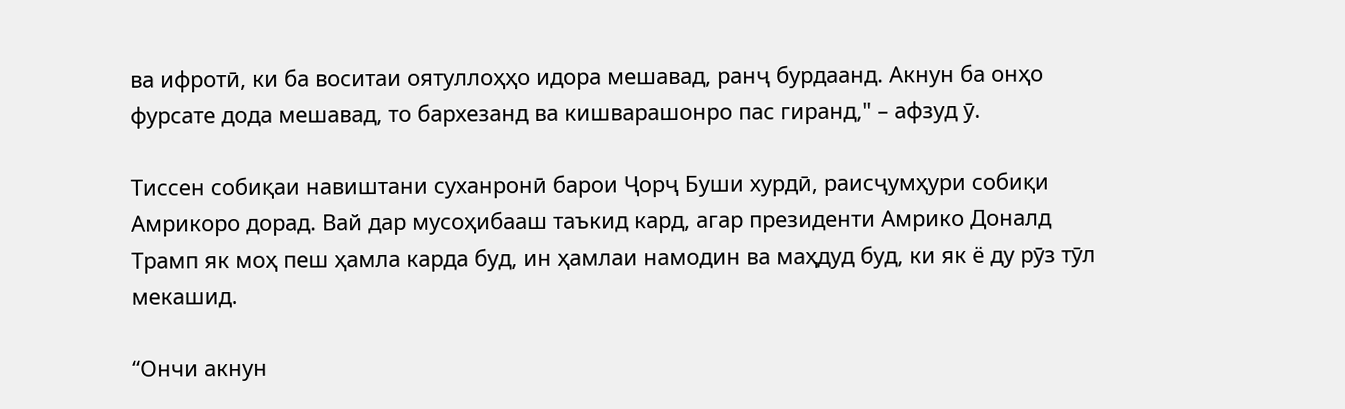ва ифротӣ, ки ба воситаи оятуллоҳҳо идора мешавад, ранҷ бурдаанд. Акнун ба онҳо фурсате дода мешавад, то бархезанд ва кишварашонро пас гиранд," – афзуд ӯ.

Тиссен собиқаи навиштани суханронӣ барои Ҷорҷ Буши хурдӣ, раисҷумҳури собиқи Амрикоро дорад. Вай дар мусоҳибааш таъкид кард, агар президенти Амрико Доналд Трамп як моҳ пеш ҳамла карда буд, ин ҳамлаи намодин ва маҳдуд буд, ки як ё ду рӯз тӯл мекашид.

“Ончи акнун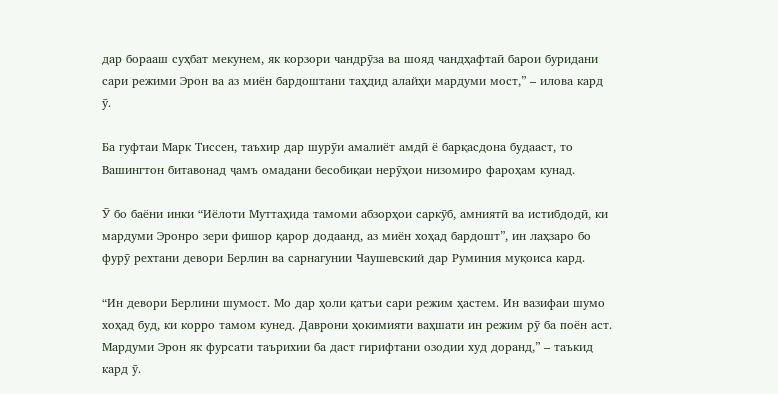дар борааш суҳбат мекунем, як корзори чандрӯза ва шояд чандҳафтаӣ барои буридани сари режими Эрон ва аз миён бардоштани таҳдид алайҳи мардуми мост,” – илова кард ӯ.

Ба гуфтаи Марк Тиссен, таъхир дар шурӯи амалиёт амдӣ ё барқасдона будааст, то Вашингтон битавонад ҷамъ омадани бесобиқаи нерӯҳои низомиро фароҳам кунад.

Ӯ бо баёни инки “Иёлоти Муттаҳида тамоми абзорҳои саркӯб, амниятӣ ва истибдодӣ, ки мардуми Эронро зери фишор қарор додаанд, аз миён хоҳад бардошт”, ин лаҳзаро бо фурӯ рехтани девори Берлин ва сарнагунии Чаушевский дар Руминия муқоиса кард.

“Ин девори Берлини шумост. Мо дар ҳоли қатъи сари режим ҳастем. Ин вазифаи шумо хоҳад буд, ки корро тамом кунед. Даврони ҳокимияти ваҳшати ин режим рӯ ба поён аст. Мардуми Эрон як фурсати таърихии ба даст гирифтани озодии худ доранд,” – таъкид кард ӯ.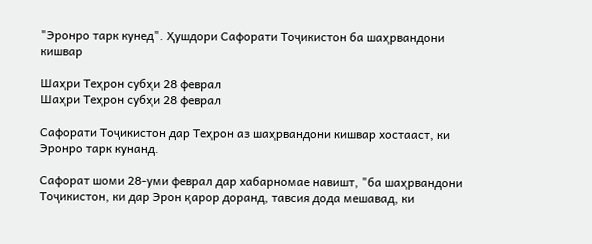"Эронро тарк кунед". Ҳушдори Сафорати Тоҷикистон ба шаҳрвандони кишвар

Шаҳри Теҳрон субҳи 28 феврал
Шаҳри Теҳрон субҳи 28 феврал

Сафорати Тоҷикистон дар Теҳрон аз шаҳрвандони кишвар хостааст, ки Эронро тарк кунанд.

Сафорат шоми 28-уми феврал дар хабарномае навишт, "ба шаҳрвандони Тоҷикистон, ки дар Эрон қарор доранд, тавсия дода мешавад, ки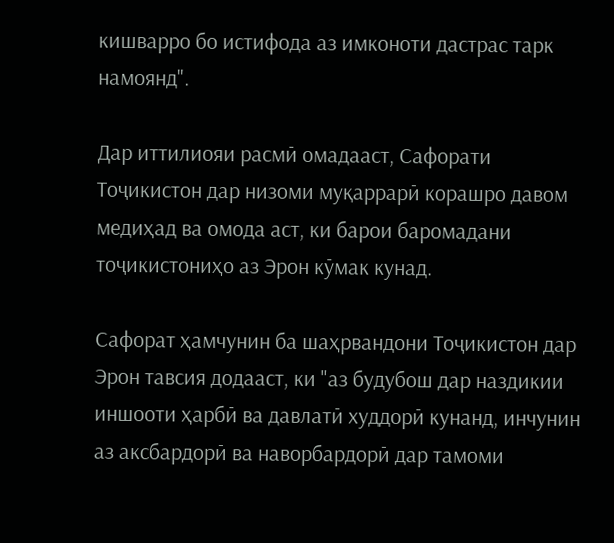кишварро бо истифода аз имконоти дастрас тарк намоянд".

Дар иттилиояи расмӣ омадааст, Сафорати Тоҷикистон дар низоми муқаррарӣ корашро давом медиҳад ва омода аст, ки барои баромадани тоҷикистониҳо аз Эрон кӯмак кунад.

Сафорат ҳамчунин ба шаҳрвандони Тоҷикистон дар Эрон тавсия додааст, ки "аз будубош дар наздикии иншооти ҳарбӣ ва давлатӣ худдорӣ кунанд, инчунин аз аксбардорӣ ва наворбардорӣ дар тамоми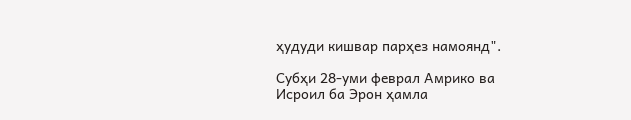ҳудуди кишвар парҳез намоянд".

Субҳи 28-уми феврал Амрико ва Исроил ба Эрон ҳамла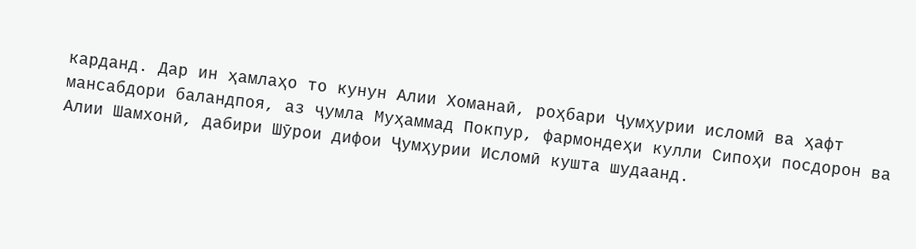карданд. Дар ин ҳамлаҳо то кунун Алии Хоманаӣ, роҳбари Ҷумҳурии исломӣ ва ҳафт мансабдори баландпоя, аз ҷумла Муҳаммад Покпур, фармондеҳи кулли Сипоҳи посдорон ва Алии Шамхонӣ, дабири Шӯрои дифои Ҷумҳурии Исломӣ кушта шудаанд.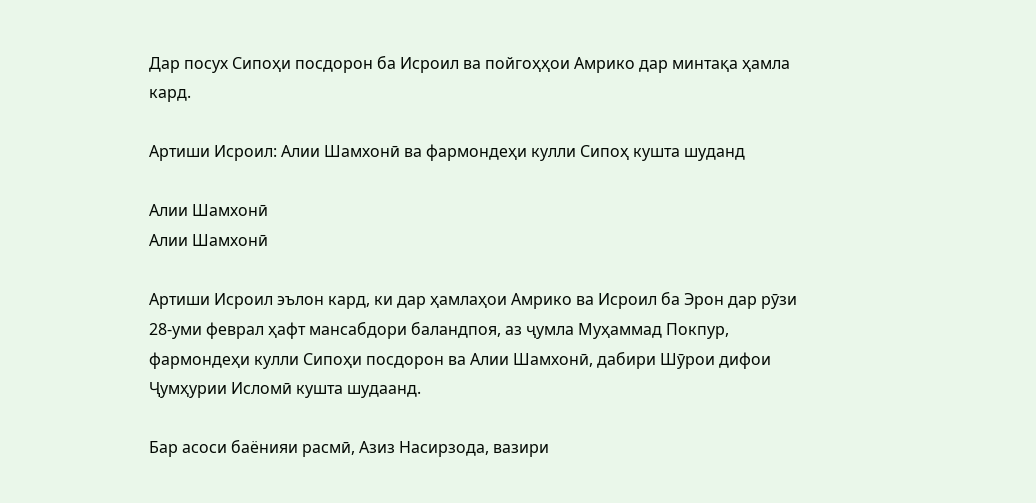Дар посух Сипоҳи посдорон ба Исроил ва пойгоҳҳои Амрико дар минтақа ҳамла кард.

Артиши Исроил: Алии Шамхонӣ ва фармондеҳи кулли Сипоҳ кушта шуданд

Алии Шамхонӣ
Алии Шамхонӣ

Артиши Исроил эълон кард, ки дар ҳамлаҳои Амрико ва Исроил ба Эрон дар рӯзи 28-уми феврал ҳафт мансабдори баландпоя, аз ҷумла Муҳаммад Покпур, фармондеҳи кулли Сипоҳи посдорон ва Алии Шамхонӣ, дабири Шӯрои дифои Ҷумҳурии Исломӣ кушта шудаанд.

Бар асоси баёнияи расмӣ, Азиз Насирзода, вазири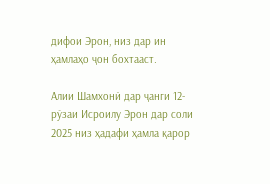дифои Эрон, низ дар ин ҳамлаҳо ҷон бохтааст.

Алии Шамхонӣ дар ҷанги 12-рӯзаи Исроилу Эрон дар соли 2025 низ ҳадафи ҳамла қарор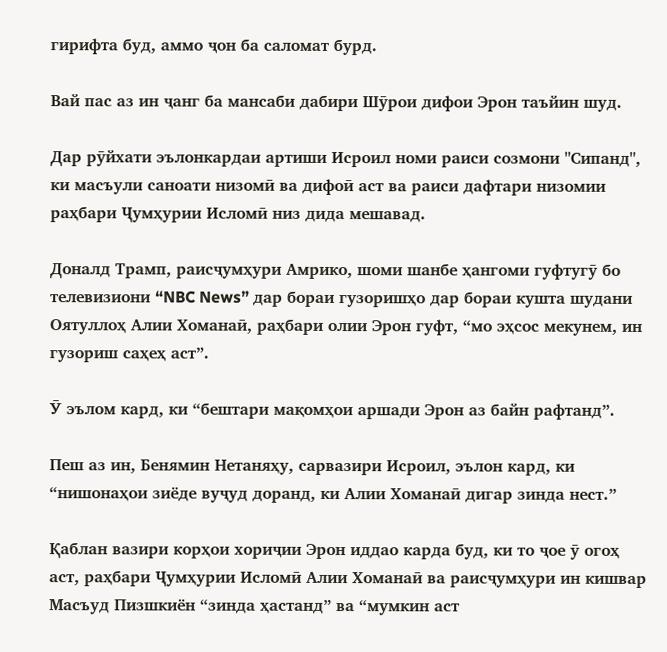гирифта буд, аммо ҷон ба саломат бурд.

Вай пас аз ин ҷанг ба мансаби дабири Шӯрои дифои Эрон таъйин шуд.

Дар рӯйхати эълонкардаи артиши Исроил номи раиси созмони "Сипанд", ки масъули саноати низомӣ ва дифоӣ аст ва раиси дафтари низомии раҳбари Ҷумҳурии Исломӣ низ дида мешавад.

Доналд Трамп, раисҷумҳури Амрико, шоми шанбе ҳангоми гуфтугӯ бо телевизиони “NBC News” дар бораи гузоришҳо дар бораи кушта шудани Оятуллоҳ Алии Хоманаӣ, раҳбари олии Эрон гуфт, “мо эҳсос мекунем, ин гузориш саҳеҳ аст”.

Ӯ эълом кард, ки “бештари мақомҳои аршади Эрон аз байн рафтанд”.

Пеш аз ин, Бенямин Нетаняҳу, сарвазири Исроил, эълон кард, ки “нишонаҳои зиёде вуҷуд доранд, ки Алии Хоманаӣ дигар зинда нест.”

Қаблан вазири корҳои хориҷии Эрон иддао карда буд, ки то ҷое ӯ огоҳ аст, раҳбари Ҷумҳурии Исломӣ Алии Хоманаӣ ва раисҷумҳури ин кишвар Масъуд Пизшкиён “зинда ҳастанд” ва “мумкин аст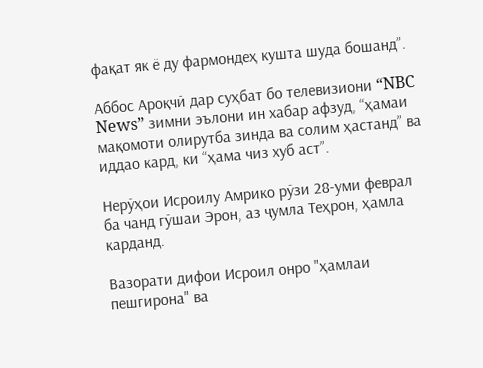фақат як ё ду фармондеҳ кушта шуда бошанд”.

Аббос Ароқчӣ дар суҳбат бо телевизиони “NBC News” зимни эълони ин хабар афзуд, “ҳамаи мақомоти олирутба зинда ва солим ҳастанд” ва иддао кард, ки “ҳама чиз хуб аст”.

Нерӯҳои Исроилу Амрико рӯзи 28-уми феврал ба чанд гӯшаи Эрон, аз ҷумла Теҳрон, ҳамла карданд.

Вазорати дифои Исроил онро "ҳамлаи пешгирона" ва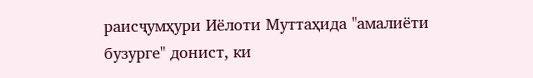раисҷумҳури Иёлоти Муттаҳида "амалиёти бузурге" донист, ки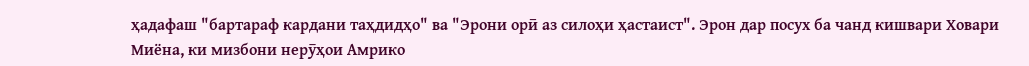ҳадафаш "бартараф кардани таҳдидҳо" ва "Эрони орӣ аз силоҳи ҳастаист". Эрон дар посух ба чанд кишвари Ховари Миёна, ки мизбони нерӯҳои Амрико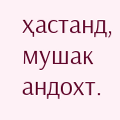ҳастанд, мушак андохт.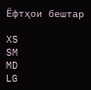Ёфтҳои бештар

XS
SM
MD
LG